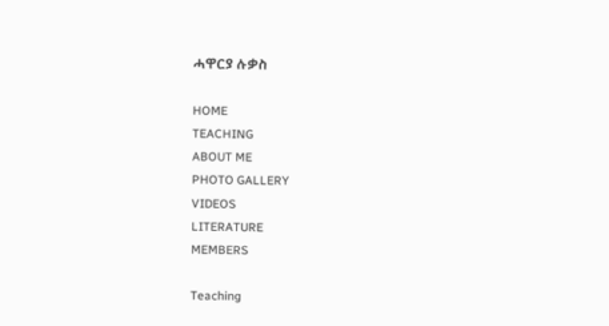ሓዋርያ ሉቃስ

HOME
TEACHING
ABOUT ME
PHOTO GALLERY
VIDEOS
LITERATURE
MEMBERS

Teaching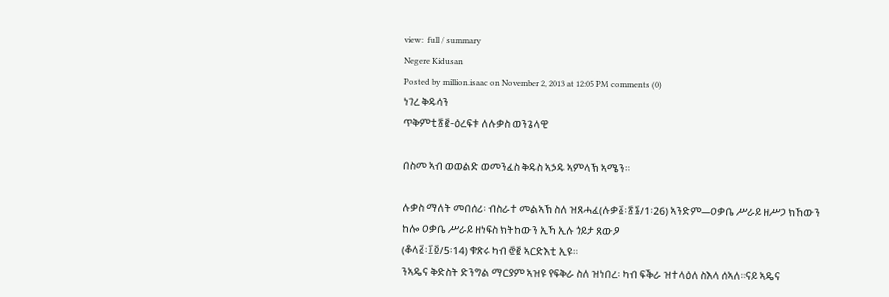view:  full / summary
Negere Kidusan
Posted by million.isaac on November 2, 2013 at 12:05 PM comments (0)
ነገረ ቅዱሳን
ጥቅምቲ፳፪-ዕረፍቱ ለሉቃስ ወንጌላዊ

በስመ ኣብ ወወልድ ወመንፈስ ቅዱስ ኣኃዱ ኣምላኽ ኣሜን።

ሉቃስ ማለት መበሰሪ፡ ብስራተ መልኣኽ ስለ ዝጸሓፈ(ሉቃ፩፡፳፮/1፡26) ኣንድም—ዐቃቤ ሥራይ ዘሥጋ ክኸውን ከሎ ዐቃቤ ሥራይ ዘነፍስ ክትከውን ኢኻ ኢሉ ጎይታ ጸውዖ
(ቆላ፭፡፲፬/5፡14) ቁጽሩ ካብ ፸፪ ኣርድእቲ ኢዩ።
ንኣዴና ቅድስት ድንግል ማርያም ኣዝዩ የፍቅራ ስለ ዝነበረ፡ ካብ ፍቕራ ዝተላዕለ ስእላ ሰኣለ።ናይ ኣዴና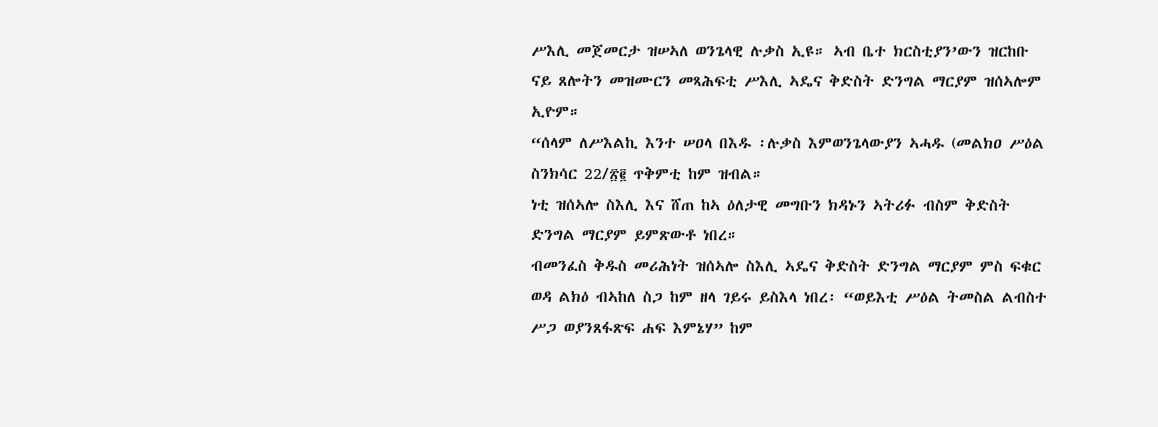ሥእሊ መጀመርታ ዝሠኣለ ወንጌላዊ ሉቃስ ኢዩ። ኣብ ቤተ ክርስቲያን’ውን ዝርከቡ ናይ ጸሎትን መዝሙርን መጻሕፍቲ ሥእሊ ኣዴና ቅድስት ድንግል ማርያም ዝሰኣሎም ኢዮም።
“ሰላም ለሥእልኪ እንተ ሠዐላ በእዱ ፡ሉቃስ እምወንጌላውያን ኣሓዱ (መልክዐ ሥዕል ስንክሳር 22/፳፪ ጥቅምቲ ከም ዝብል።
ነቲ ዝሰኣሎ ስእሊ እና ሸጠ ከኣ ዕለታዊ መግቡን ክዳኑን ኣትሪፉ ብስም ቅድስት ድንግል ማርያም ይምጽውቶ ነበረ።
ብመንፈስ ቅዱስ መሪሕነት ዝሰኣሎ ስእሊ ኣዴና ቅድስት ድንግል ማርያም ምስ ፍቁር ወዳ ልክዕ ብኣከለ ስጋ ከም ዘላ ገይሩ ይስእላ ነበረ፡ “ወይእቲ ሥዕል ትመስል ልብስተ ሥጋ ወያንጸፋጽፍ ሐፍ እምኔሃ” ከም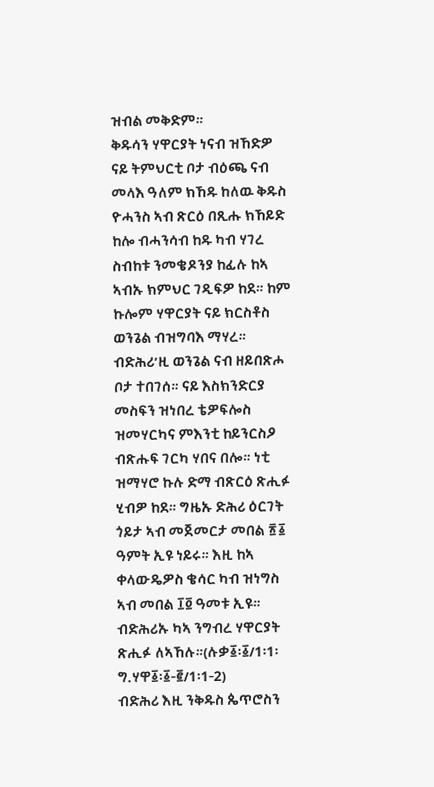ዝብል መቅድም።
ቅዱሳን ሃዋርያት ነናብ ዝኸድዎ ናይ ትምህርቲ ቦታ ብዕጫ ናብ መላእ ዓለም ክኸዱ ከለዉ ቅዱስ ዮሓንስ ኣብ ጽርዕ በጺሑ ክኸይድ ከሎ ብሓንሳብ ከዱ ካብ ሃገረ ስብከቱ ንመቄዶንያ ከፊሉ ከኣ ኣብኡ ክምህር ገዲፍዎ ከደ። ከም ኩሎም ሃዋርያት ናይ ክርስቶስ ወንጌል ብዝግባእ ማሃረ። ብድሕሪ’ዚ ወንጌል ናብ ዘይበጽሖ ቦታ ተበገሰ። ናይ እስክንድርያ መስፍን ዝነበረ ቴዎፍሎስ ዝመሃርካና ምእንቲ ከይንርስዖ ብጽሑፍ ገርካ ሃበና በሎ። ነቲ ዝማሃሮ ኩሉ ድማ ብጽርዕ ጽሒፉ ሂብዎ ከደ። ግዜኡ ድሕሪ ዕርገት ጎይታ ኣብ መጀመርታ መበል ፳፩ ዓምት ኢዩ ነይሩ። እዚ ከኣ ቀላውዴዎስ ቄሳር ካብ ዝነግስ ኣብ መበል ፲፬ ዓመቱ ኢዩ። ብድሕሪኡ ካኣ ንግብረ ሃዋርያት ጽሒፉ ለኣኸሉ።(ሉቃ፩፡፩/1፡1፡ ግ.ሃዋ፩፡፩-፪/1፡1-2)
ብድሕሪ እዚ ንቅዱስ ጴጥሮስን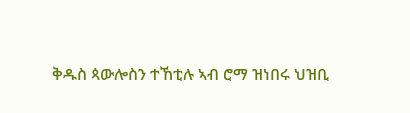ቅዱስ ጳውሎስን ተኸቲሉ ኣብ ሮማ ዝነበሩ ህዝቢ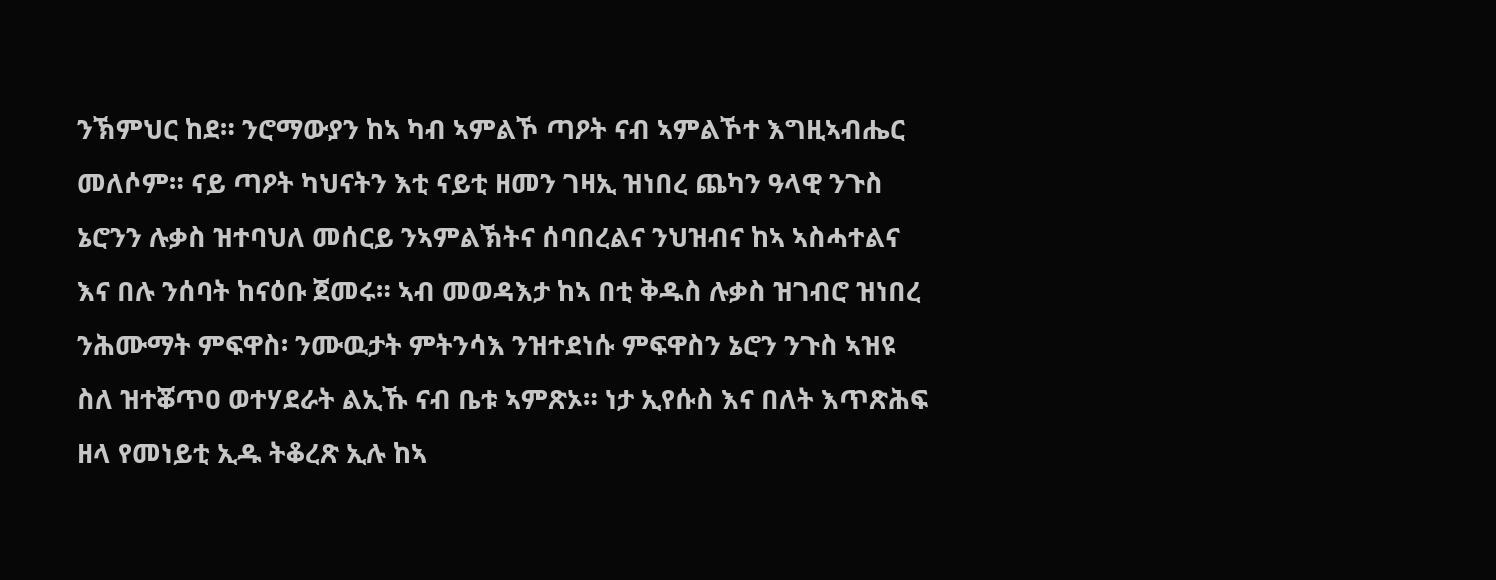ንኽምህር ከደ። ንሮማውያን ከኣ ካብ ኣምልኾ ጣዖት ናብ ኣምልኾተ እግዚኣብሔር መለሶም። ናይ ጣዖት ካህናትን እቲ ናይቲ ዘመን ገዛኢ ዝነበረ ጨካን ዓላዊ ንጉስ ኔሮንን ሉቃስ ዝተባህለ መሰርይ ንኣምልኽትና ሰባበረልና ንህዝብና ከኣ ኣስሓተልና እና በሉ ንሰባት ከናዕቡ ጀመሩ። ኣብ መወዳእታ ከኣ በቲ ቅዱስ ሉቃስ ዝገብሮ ዝነበረ ንሕሙማት ምፍዋስ፡ ንሙዉታት ምትንሳእ ንዝተደነሱ ምፍዋስን ኔሮን ንጉስ ኣዝዩ ስለ ዝተቖጥዐ ወተሃደራት ልኢኹ ናብ ቤቱ ኣምጽኦ። ነታ ኢየሱስ እና በለት እጥጽሕፍ ዘላ የመነይቲ ኢዱ ትቆረጽ ኢሉ ከኣ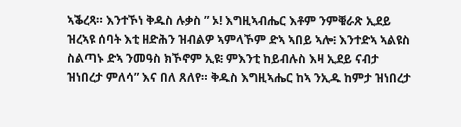ኣቕረጻ። እንተኾነ ቅዱስ ሉቃስ ” ኦ! እግዚኣብሔር እቶም ንምቑራጽ ኢደይ ዝረኣዩ ሰባት እቲ ዘድሕን ዝብልዎ ኣምላኾም ድኣ ኣበይ ኣሎ፧ እንተድኣ ኣልዩስ ስልጣኑ ድኣ ንመዓስ ክኾኖም ኢዩ፧ ምእንቲ ከይብሉስ እዛ ኢደይ ናብታ ዝነበረታ ምለሳ” እና በለ ጸለየ። ቅዱስ እግዚኣሔር ከኣ ንኢዱ ከምታ ዝነበረታ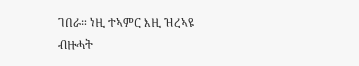ገበራ። ነዚ ተኣምር እዚ ዝረኣዩ ብዙሓት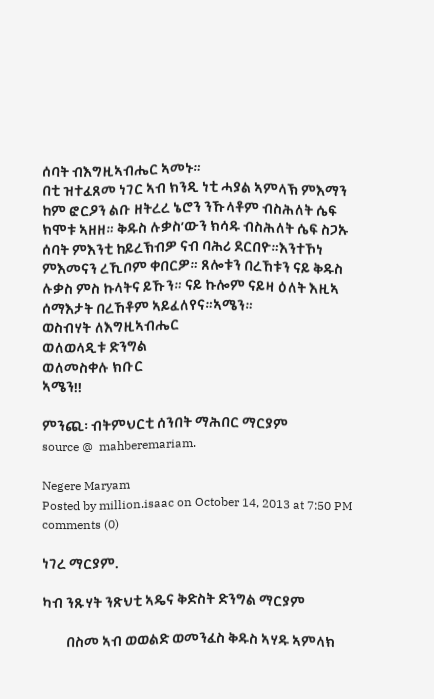ሰባት ብእግዚኣብሔር ኣመኑ።
በቲ ዝተፈጸመ ነገር ኣብ ክንዲ ነቲ ሓያል ኣምላኽ ምእማን ከም ፎርዖን ልቡ ዘትረረ ኔሮን ንኹላቶም ብስሕለት ሴፍ ክሞቱ ኣዘዘ። ቅዱስ ሉቃስ’ውን ክሳዱ ብስሕለት ሴፍ ስጋኡ ሰባት ምእንቲ ከይረኽብዎ ናብ ባሕሪ ደርበዮ።እንተኾነ ምእመናን ረኺቦም ቀበርዎ። ጸሎቱን በረኸቱን ናይ ቅዱስ ሉቃስ ምስ ኩላትና ይኹን። ናይ ኩሎም ናይዛ ዕለት እዚኣ ሰማእታት በረኸቶም ኣይፈለየና።ኣሜን።
ወስብሃት ለእግዚኣብሔር
ወለወላዲቱ ድንግል
ወለመስቀሉ ክቡር
ኣሜን!!

ምንጪ፡ ብትምህርቲ ሰንበት ማሕበር ማርያም
source @  mahberemariam.

Negere Maryam
Posted by million.isaac on October 14, 2013 at 7:50 PM comments (0)

ነገረ ማርያም.

ካብ ንጹሃት ንጽህቲ ኣዴና ቅድስት ድንግል ማርያም

        በስመ ኣብ ወወልድ ወመንፈስ ቅዱስ ኣሃዱ ኣምላክ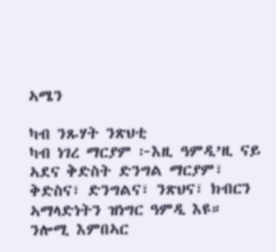ኣሜን

ካብ ንጹሃት ንጽህቲ
ካብ ነገረ ማርያም ፦እዚ ዓምዲ’ዚ ናይ ኣደና ቅድስት ድንግል ማርያም፣ ቅድስና፣ ድንግልና፣ ንጽህና፣ ክብርን ኣማላድነትን ዝነግር ዓምዲ እዩ። ንሎሚ እምበኣር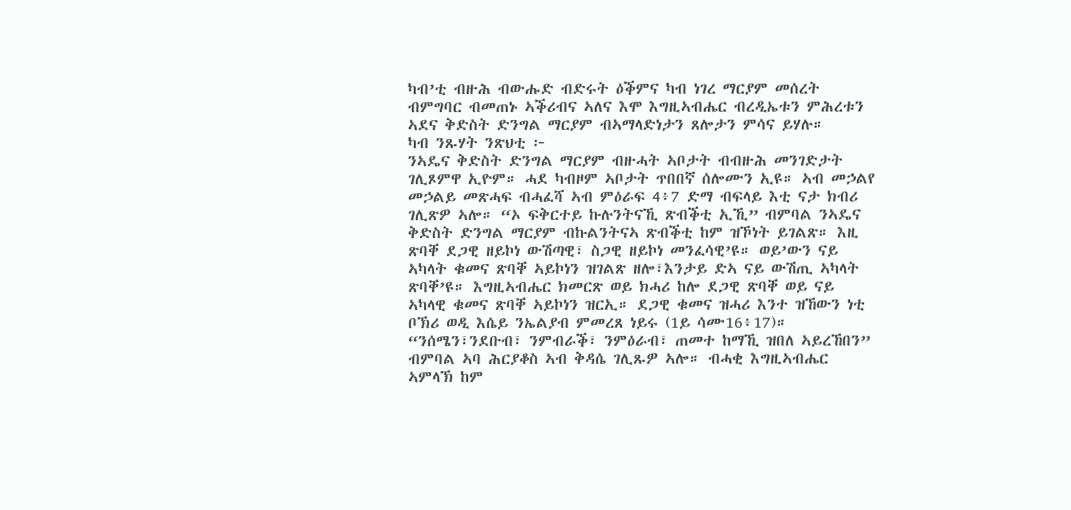ካብ’ቲ ብዙሕ ብውሑድ ብድሩት ዕቕምና ካብ ነገረ ማርያም መሰረት ብምግባር ብመጠኑ ኣቕሪብና ኣለና እሞ እግዚኣብሔር ብረዲኤቱን ምሕረቱን ኣደና ቅድስት ድንግል ማርያም ብኣማላድነታን ጸሎታን ምሳና ይሃሉ።
ካብ ንጹሃት ንጽህቲ ፦
ንኣዴና ቅድስት ድንግል ማርያም ብዙሓት ኣቦታት ብብዙሕ መንገድታት ገሊጾምዋ ኢዮም። ሓደ ካብዞም ኣቦታት ጥበበኛ ሰሎሙን ኢዩ። ኣብ መኃልየ መኃልይ መጽሓፍ ብሓፈሻ ኣብ ምዕራፍ 4፥7 ድማ ብፍላይ እቲ ናታ ክብሪ ገሊጽዎ ኣሎ። “ኦ ፍቅርተይ ኩሉንትናኺ ጽብቕቲ ኢኺ” ብምባል ንኣዴና ቅድስት ድንግል ማርያም ብኩልንትናኣ ጽብቕቲ ከም ዝኾነት ይገልጽ። እዚ ጽባቐ ደጋዊ ዘይኮነ ውሽጣዊ፣ ስጋዊ ዘይኮነ መንፈሳዊ’ዩ። ወይ’ውን ናይ ኣካላት ቁመና ጽባቐ ኣይኮነን ዝገልጽ ዘሎ፣እንታይ ድኣ ናይ ውሽጢ ኣካላት ጽባቐ’ዩ። እግዚኣብሔር ክመርጽ ወይ ክሓሪ ከሎ ደጋዊ ጽባቐ ወይ ናይ ኣካላዊ ቁመና ጽባቐ ኣይኮነን ዝርኢ። ደጋዊ ቁመና ዝሓሪ እንተ ዝኸውን ነቲ ቦኽሪ ወዲ እሴይ ንኤልያብ ምመረጸ ነይሩ (1ይ ሳሙ16፥17)። “ንሰሜን፣ንደቡብ፣ ንምብራቕ፣ ንምዕራብ፣ ጠመተ ከማኺ ዝበለ ኣይረኸበን” ብምባል ኣባ ሕርያቆስ ኣብ ቅዳሴ ገሊጹዎ ኣሎ። ብሓቂ እግዚኣብሔር ኣምላኽ ከም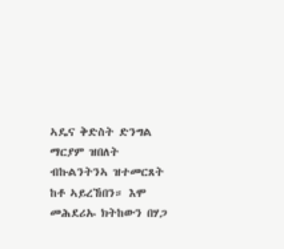ኣዴና ቅድስት ድንግል ማርያም ዝበለት ብኩልንትንኣ ዝተመርጸት ከቶ ኣይረኸበን። እሞ መሕደሪኡ ክትከውን በሃጋ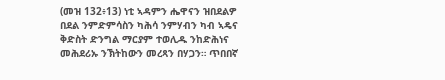(መዝ 132፥13) ነቲ ኣዳምን ሔዋናን ዝበደልዎ በደል ንምድምሳስን ካሕሳ ንምሃብን ካብ ኣዴና ቅድስት ድንግል ማርያም ተወሊዱ ንከድሕነና መሕደሪኡ ንኽትከውን መረጻን በሃጋን። ጥበበኛ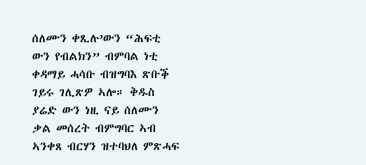ሰለሙን ቀጺሉ’ውን “ሕፍቲ ውን የብልክን” ብምባል ነቲ ቀዳማይ ሓሳቡ ብዝግባእ ጽቡቕ ገይሩ ገሊጽዎ ኣሎ። ቅዱስ ያሬድ ውን ነዚ ናይ ሰለሙን ቃል መሰረት ብምግባር ኣብ ኣንቀጸ ብርሃን ዝተባህለ ምጽሓፍ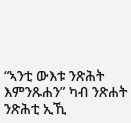“ኣንቲ ውእቱ ንጽሕት እምንጹሐን” ካብ ንጽሐት ንጽሕቲ ኢኺ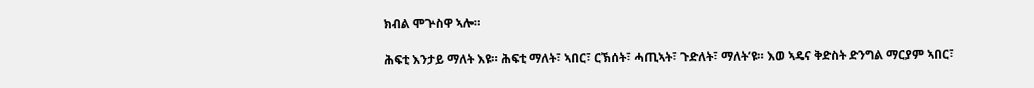ክብል ሞጕስዋ ኣሎ።

ሕፍቲ እንታይ ማለት እዩ። ሕፍቲ ማለት፣ ኣበር፣ ርኽሰት፣ ሓጢኣት፣ ጉድለት፣ ማለት’ዩ። እወ ኣዴና ቅድስት ድንግል ማርያም ኣበር፣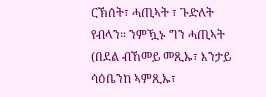ርኽሰት፣ ሓጢኣት ፣ ጉድለት የብላን። ንምዃኑ ግን ሓጢኣት (በደል ብኸመይ መጺኡ፣ እንታይ ሳዕቤንከ ኣምጺኡ፣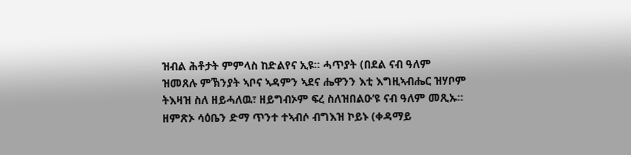ዝብል ሕቶታት ምምላስ ከድልየና ኢዩ። ሓጥያት (በደል ናብ ዓለም ዝመጸሉ ምኽንያት ኣቦና ኣዳምን ኣደና ሔዋንን እቲ እግዚኣብሔር ዝሃቦም ትእዛዝ ስለ ዘይሓለዉ፣ ዘይግብኦም ፍረ ስለዝበልዑ’ዩ ናብ ዓለም መጺኡ። ዘምጽኦ ሳዕቤን ድማ ጥንተ ተኣብሶ ብግእዝ ኮይኑ (ቀዳማይ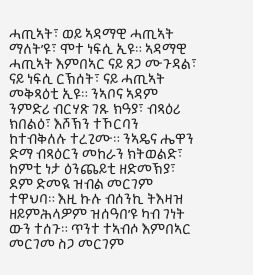ሓጢኣት፣ ወይ ኣዳማዊ ሓጢኣት ማለት’ዩ፣ ሞተ ነፍሲ ኢዩ። ኣዳማዊ ሓጢኣት እምበኣር ናይ ጸጋ ሙጉዳል፣ ናይ ነፍሲ ርኽሰት፣ ናይ ሓጢኣት መቅጻዕቲ ኢዩ። ንኣቦና ኣዳም ንምድሪ ብርሃጽ ገጹ ክዓያ፣ ብጻዕሪ ክበልዕ፣ እሾኽን ተኾርባን ከተብቅለሉ ተረጊሙ። ንኣዴና ሔዋን ድማ ብጻዕርን መከራን ክትወልድ፣ ከምቲ ነታ ዕንጨይቲ ዘድመኽያ፣ ደም ድመዪ ዝብል መርገም ተዋህባ። እዚ ኩሉ ብሰንኪ ትእዛዝ ዘይምሕላዎም ዝሰዓበ’ዩ ካብ ገነት ውን ተሰጉ። ጥንተ ተኣብሶ እምበኣር መርገመ ስጋ መርገም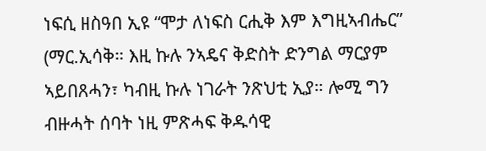ነፍሲ ዘስዓበ ኢዩ “ሞታ ለነፍስ ርሒቅ እም እግዚኣብሔር” (ማር.ኢሳቅ። እዚ ኩሉ ንኣዴና ቅድስት ድንግል ማርያም ኣይበጸሓን፣ ካብዚ ኩሉ ነገራት ንጽህቲ ኢያ። ሎሚ ግን ብዙሓት ሰባት ነዚ ምጽሓፍ ቅዱሳዊ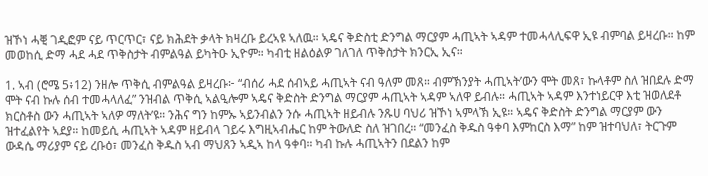ዝኾነ ሓቒ ገዲፎም ናይ ጥርጥር፣ ናይ ክሕደት ቃላት ክዛረቡ ይረኣዩ ኣለዉ። ኣዴና ቅድስቲ ድንግል ማርያም ሓጢኣት ኣዳም ተመሓላሊፍዋ ኢዩ ብምባል ይዛረቡ። ከም መወከሲ ድማ ሓደ ሓደ ጥቅስታት ብምልዓል ይካትዑ ኢዮም። ካብቲ ዘልዕልዎ ገለገለ ጥቅስታት ክንርኢ ኢና።

1. ኣብ (ሮሜ 5፥12) ንዘሎ ጥቅሲ ብምልዓል ይዛረቡ፦ “ብሰሪ ሓደ ሰብኣይ ሓጢኣት ናብ ዓለም መጸ። ብምኽንያት ሓጢኣት’ውን ሞት መጸ፣ ኩላቶም ስለ ዝበደሉ ድማ ሞት ናብ ኩሉ ሰብ ተመሓላለፈ” ንዝብል ጥቅሲ ኣልዒሎም ኣዴና ቅድስት ድንግል ማርያም ሓጢኣት ኣዳም ኣለዋ ይብሉ። ሓጢኣት ኣዳም እንተነይርዋ እቲ ዝወለደቶ ክርስቶስ ውን ሓጢኣት ኣለዎ ማለት’ዩ። ንሕና ግን ከምኡ ኣይንብልን ንሱ ሓጢኣት ዘይብሉ ንጹሀ ባህሪ ዝኾነ ኣምላኽ ኢዩ። ኣዴና ቅድስት ድንግል ማርያም ውን ዝተፈልየት ኣደያ። ከመይሲ ሓጢኣት ኣዳም ዘይብላ ገይሩ እግዚኣብሔር ከም ትውለድ ስለ ዝገበረ። “መንፈስ ቅዱስ ዓቀባ እምከርስ እማ” ከም ዝተባህለ፣ ትርጉም ውዳሴ ማሪያም ናይ ረቡዕ፣ መንፈስ ቅዱስ ኣብ ማህጸን ኣዲኣ ከላ ዓቀባ። ካብ ኩሉ ሓጢኣትን በደልን ከም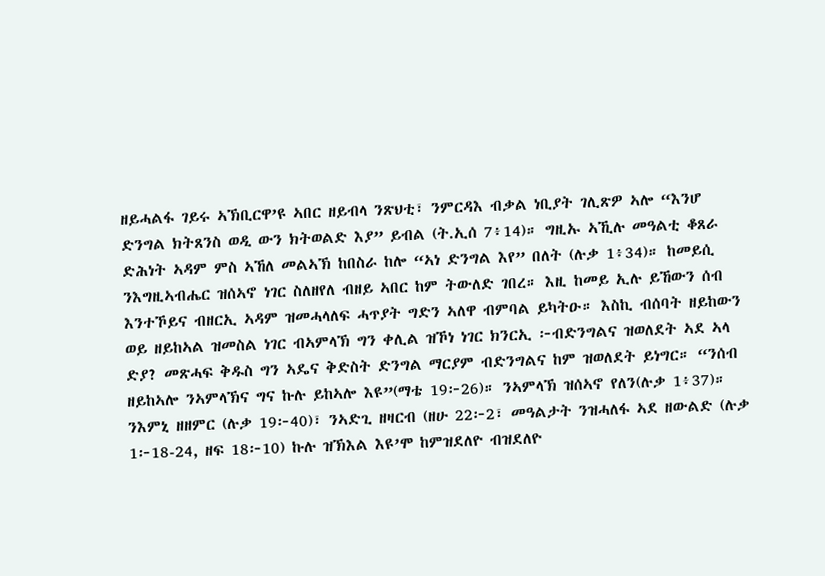ዘይሓልፋ ገይሩ ኣኽቢርዋ’ዩ ኣበር ዘይብላ ንጽህቲ፣ ንምርዳእ ብቃል ነቢያት ገሊጽዎ ኣሎ “እንሆ ድንግል ክትጸንስ ወዲ ውን ክትወልድ እያ” ይብል (ት.ኢሰ 7፥14)። ግዚኡ ኣኺሉ መዓልቲ ቆጸራ ድሕነት ኣዳም ምስ ኣኸለ መልኣኽ ከበስራ ከሎ “ኣነ ድንግል እየ” በለት (ሉቃ 1፥34)። ከመይሲ ንእግዚኣብሔር ዝሰኣኖ ነገር ስለዘየለ ብዘይ ኣበር ከም ትውለድ ገበረ። እዚ ከመይ ኢሉ ይኸውን ሰብ እንተኾይና ብዘርኢ ኣዳም ዝመሓላለፍ ሓጥያት ግድን ኣለዋ ብምባል ይካትዑ። እስኪ ብሰባት ዘይከውን ወይ ዘይከኣል ዝመስል ነገር ብኣምላኽ ግን ቀሊል ዝኾነ ነገር ክንርኢ ፦ብድንግልና ዝወለደት ኣደ ኣላ ድያ? መጽሓፍ ቅዱስ ግን ኣዴና ቅድስት ድንግል ማርያም ብድንግልና ከም ዝወለደት ይነግር። “ንሰብ ዘይከኣሎ ንኣምላኽና ግና ኩሉ ይከኣሎ እዩ”(ማቴ 19፦26)። ንኣምላኽ ዝሰኣኖ የለን(ሉቃ 1፥37)። ንእምኒ ዘዘምር (ሉቃ 19፦40)፣ ንኣድጊ ዘዛርብ (ዘሁ 22፦2፣ መዓልታት ንዝሓለፋ ኣደ ዘውልድ (ሉቃ 1፦18-24, ዘፍ 18፦10) ኩሉ ዝኽእል እዩ’ሞ ከምዝደለዮ ብዝደለዮ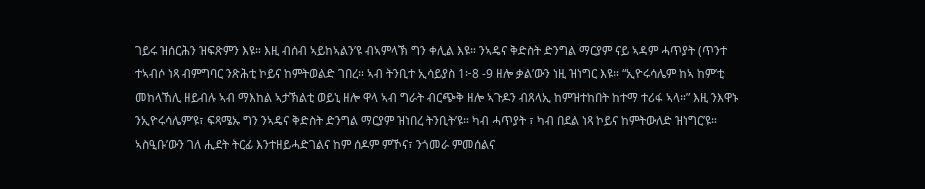ገይሩ ዝሰርሕን ዝፍጽምን እዩ። እዚ ብሰብ ኣይከኣልን’ዩ ብኣምላኽ ግን ቀሊል እዩ። ንኣዴና ቅድስት ድንግል ማርያም ናይ ኣዳም ሓጥያት (ጥንተ ተኣብሶ ነጻ ብምግባር ንጽሕቲ ኮይና ከምትወልድ ገበረ። ኣብ ትንቢተ ኢሳይያስ 1፦8 -9 ዘሎ ቃል’ውን ነዚ ዝነግር እዩ። “ኢዮሩሳሌም ከኣ ከም’ቲ መከላኸሊ ዘይብሉ ኣብ ማእከል ኣታኽልቲ ወይኒ ዘሎ ዋላ ኣብ ግራት ብርጭቅ ዘሎ ኣጉዶን ብጸላኢ ከምዝተከበት ከተማ ተሪፋ ኣላ።” እዚ ንእዋኑ ንኢዮሩሳሌም’ዩ፣ ፍጻሜኡ ግን ንኣዴና ቅድስት ድንግል ማርያም ዝነበረ ትንቢት’ዩ። ካብ ሓጥያት ፣ ካብ በደል ነጻ ኮይና ከምትውለድ ዝነግር’ዩ። ኣስዒቡ’ውን ገለ ሒደት ትርፊ እንተዘይሓድገልና ከም ሰዶም ምኾና፣ ንጎመራ ምመሰልና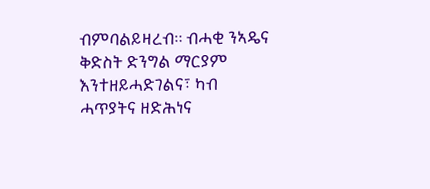ብምባልይዛረብ። ብሓቂ ንኣዴና ቅድስት ድንግል ማርያም እንተዘይሓድገልና፣ ካብ ሓጥያትና ዘድሕነና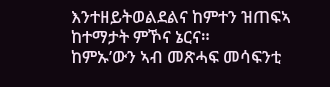እንተዘይትወልደልና ከምተን ዝጠፍኣ ከተማታት ምኾና ኔርና።
ከምኡ’ውን ኣብ መጽሓፍ መሳፍንቲ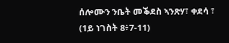ሰሎሙን ንቤት መቕደስ ኣንጽሃ፣ ቀደሳ ፣ (1ይ ነገስት 8፥7-11)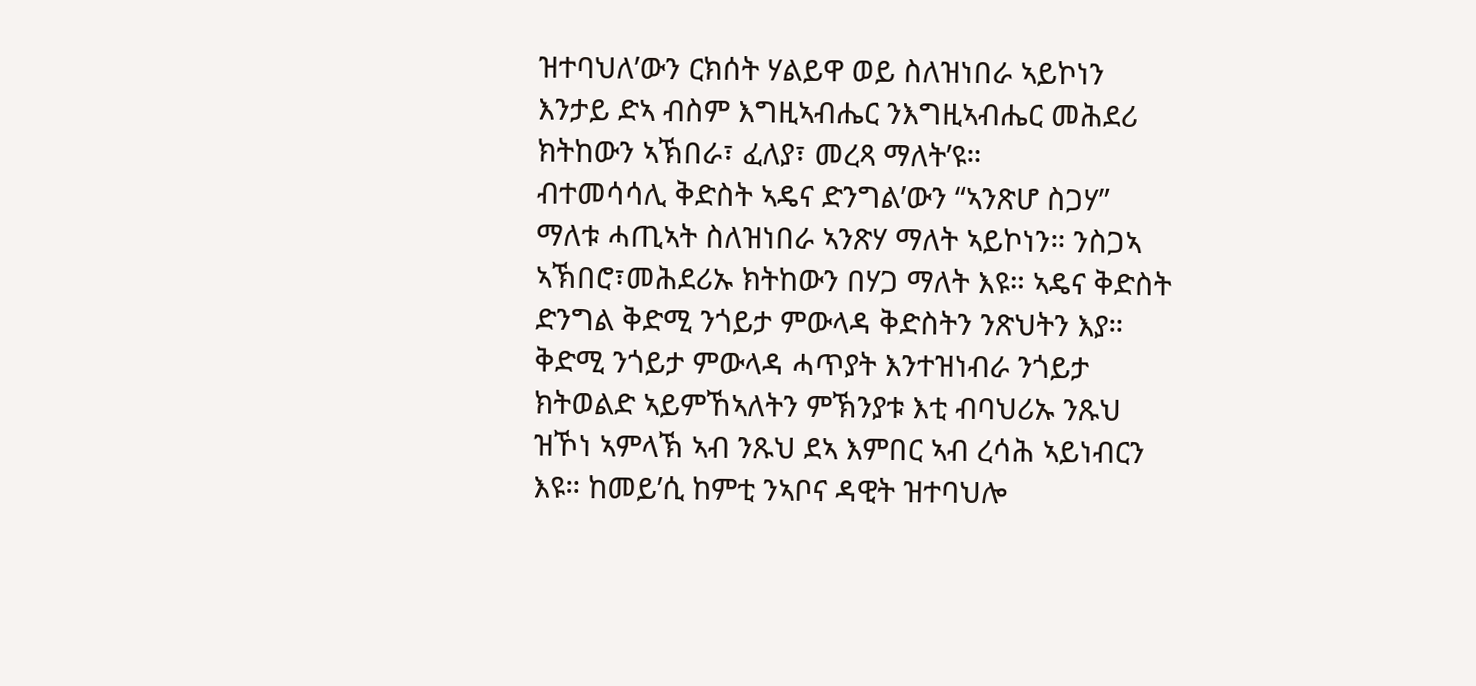ዝተባህለ’ውን ርክሰት ሃልይዋ ወይ ስለዝነበራ ኣይኮነን እንታይ ድኣ ብስም እግዚኣብሔር ንእግዚኣብሔር መሕደሪ ክትከውን ኣኽበራ፣ ፈለያ፣ መረጻ ማለት’ዩ።
ብተመሳሳሊ ቅድስት ኣዴና ድንግል’ውን “ኣንጽሆ ስጋሃ” ማለቱ ሓጢኣት ስለዝነበራ ኣንጽሃ ማለት ኣይኮነን። ንስጋኣ ኣኽበሮ፣መሕደሪኡ ክትከውን በሃጋ ማለት እዩ። ኣዴና ቅድስት ድንግል ቅድሚ ንጎይታ ምውላዳ ቅድስትን ንጽህትን እያ። ቅድሚ ንጎይታ ምውላዳ ሓጥያት እንተዝነብራ ንጎይታ ክትወልድ ኣይምኸኣለትን ምኽንያቱ እቲ ብባህሪኡ ንጹህ ዝኾነ ኣምላኽ ኣብ ንጹህ ደኣ እምበር ኣብ ረሳሕ ኣይነብርን እዩ። ከመይ’ሲ ከምቲ ንኣቦና ዳዊት ዝተባህሎ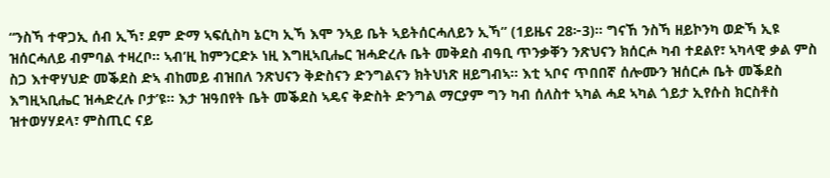“ንስኻ ተዋጋኢ ሰብ ኢኻ፣ ደም ድማ ኣፍሲስካ ኔርካ ኢኻ እሞ ንኣይ ቤት ኣይትሰርሓለይን ኢኻ” (1ይዜና 28፦3)። ግናኸ ንስኻ ዘይኮንካ ወድኻ ኢዩ ዝሰርሓለይ ብምባል ተዛረቦ። ኣብ’ዚ ከምንርድኦ ነዚ እግዚኣቢሔር ዝሓድረሉ ቤት መቅደስ ብዓቢ ጥንቃቐን ንጽህናን ክሰርሖ ካብ ተደልየ፣ ኣካላዊ ቃል ምስ ስጋ እተዋሃህድ መቕደስ ድኣ ብከመይ ብዝበለ ንጽህናን ቅድስናን ድንግልናን ክትህነጽ ዘይግብኣ። እቲ ኣቦና ጥበበኛ ሰሎሙን ዝሰርሖ ቤት መቕደስ እግዚኣቢሔር ዝሓድረሉ ቦታ’ዩ። እታ ዝዓበየት ቤት መቕደስ ኣዴና ቅድስት ድንግል ማርያም ግን ካብ ሰለስተ ኣካል ሓደ ኣካል ጎይታ ኢየሱስ ክርስቶስ ዝተወሃሃደላ፣ ምስጢር ናይ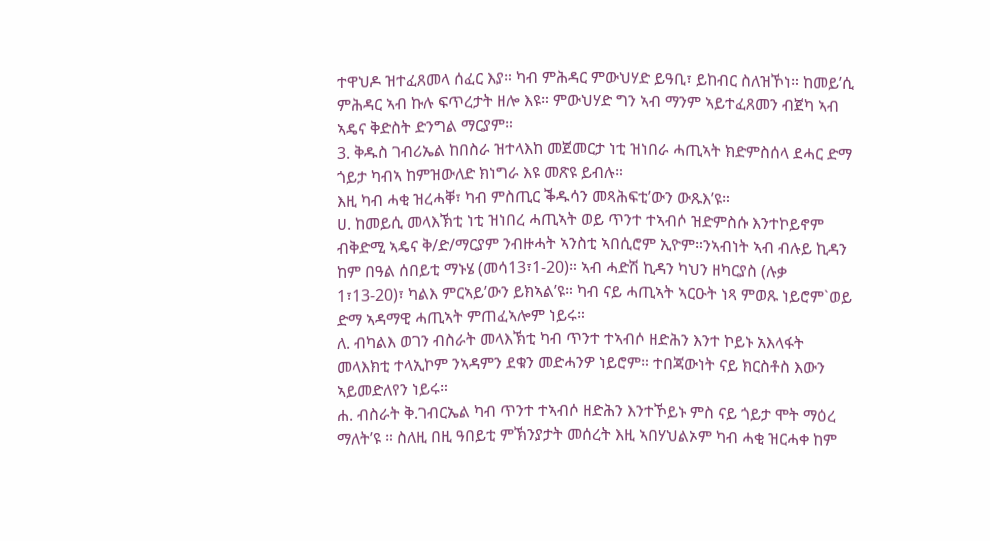ተዋህዶ ዝተፈጸመላ ሰፈር እያ። ካብ ምሕዳር ምውህሃድ ይዓቢ፣ ይከብር ስለዝኾነ። ከመይ’ሲ ምሕዳር ኣብ ኩሉ ፍጥረታት ዘሎ እዩ። ምውህሃድ ግን ኣብ ማንም ኣይተፈጸመን ብጀካ ኣብ ኣዴና ቅድስት ድንግል ማርያም።
3. ቅዱስ ገብሪኤል ከበስራ ዝተላእከ መጀመርታ ነቲ ዝነበራ ሓጢኣት ክድምስሰላ ደሓር ድማ ጎይታ ካብኣ ከምዝውለድ ክነግራ እዩ መጽዩ ይብሉ።
እዚ ካብ ሓቂ ዝረሓቐ፣ ካብ ምስጢር ቕዱሳን መጻሕፍቲ’ውን ውጹእ’ዩ።
ሀ. ከመይሲ መላእኽቲ ነቲ ዝነበረ ሓጢኣት ወይ ጥንተ ተኣብሶ ዝድምስሱ እንተኮይኖም ብቅድሚ ኣዴና ቅ/ድ/ማርያም ንብዙሓት ኣንስቲ ኣበሲሮም ኢዮም።ንኣብነት ኣብ ብሉይ ኪዳን ከም በዓል ሰበይቲ ማኑሄ (መሳ13፣1-20)። ኣብ ሓድሽ ኪዳን ካህን ዘካርያስ (ሉቃ 1፣13-20)፣ ካልእ ምርኣይ’ውን ይክኣል’ዩ። ካብ ናይ ሓጢኣት ኣርዑት ነጻ ምወጹ ነይሮም`ወይ ድማ ኣዳማዊ ሓጢኣት ምጠፈኣሎም ነይሩ።
ለ. ብካልእ ወገን ብስራት መላእኽቲ ካብ ጥንተ ተኣብሶ ዘድሕን እንተ ኮይኑ አእላፋት መላእክቲ ተላኢኮም ንኣዳምን ደቁን መድሓንዎ ነይሮም። ተበጃውነት ናይ ክርስቶስ እውን ኣይመድለየን ነይሩ።
ሐ. ብስራት ቅ.ገብርኤል ካብ ጥንተ ተኣብሶ ዘድሕን እንተኾይኑ ምስ ናይ ጎይታ ሞት ማዕረ ማለት’ዩ ። ስለዚ በዚ ዓበይቲ ምኽንያታት መሰረት እዚ ኣበሃህልኦም ካብ ሓቂ ዝርሓቀ ከም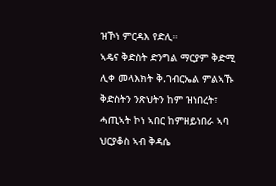ዝኾነ ምርዳእ የድሊ።
ኣዴና ቅድስት ድንግል ማርያም ቅድሚ ሊቀ መላእክት ቅ.ገብርኤል ምልኣኹ ቅድስትን ንጽህትን ከም ዝነበረት፣ ሓጢኣት ኮነ ኣበር ከምዘይነበራ ኣባ ህርያቆስ ኣብ ቅዳሴ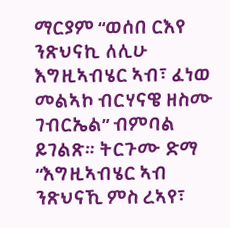ማርያም “ወሰበ ርእየ ንጽህናኪ ለሊሁ እግዚኣብሄር ኣብ፣ ፈነወ መልኣኮ ብርሃናዌ ዘስሙ ገብርኤል” ብምባል ይገልጽ። ትርጉሙ ድማ “እግዚኣብሄር ኣብ ንጽህናኺ ምስ ረኣየ፣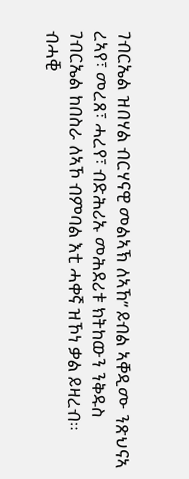ገብርኤል ዝበሃል ብርሃናዊ መልኣኽ ለኣኸ” ይብል ኣቐዲሙ ንጽህናኣ ረኣየ፣ መረጸ፣ ሓረየ፣ ብድሕሪኡ መሕደሪቱ ክትከውን ንቅዱስ ገብርኤል ከበስራ ለኣኾ ብምባል እቲ ሓቀኛ ዝኾነ ቃል ይዛረብ። ብሓቒ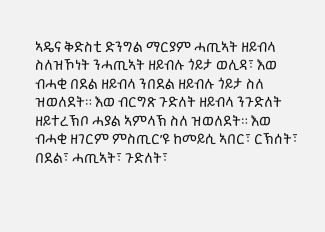ኣዴና ቅድስቲ ድንግል ማርያም ሓጢኣት ዘይብላ ስለዝኾነት ንሓጢኣት ዘይብሉ ጎይታ ወሊዳ፣ እወ ብሓቂ በደል ዘይብላ ንበደል ዘይብሉ ጎይታ ስለ ዝወለደት። እወ ብርግጽ ጉድለት ዘይብላ ንጉድለት ዘይተረኽቦ ሓያል ኣምላኽ ስለ ዝወለደት። እወ ብሓቂ ዘገርም ምስጢር’ዩ ከመይሲ ኣበር፣ ርኽሰት፣ በደል፣ ሓጢኣት፣ ጉድለት፣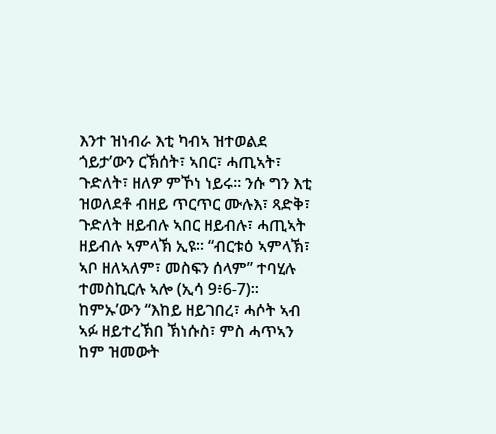እንተ ዝነብራ እቲ ካብኣ ዝተወልደ ጎይታ’ውን ርኽሰት፣ ኣበር፣ ሓጢኣት፣ ጉድለት፣ ዘለዎ ምኾነ ነይሩ። ንሱ ግን እቲ ዝወለደቶ ብዘይ ጥርጥር ሙሉእ፣ ጻድቅ፣ ጉድለት ዘይብሉ ኣበር ዘይብሉ፣ ሓጢኣት ዘይብሉ ኣምላኽ ኢዩ። “ብርቱዕ ኣምላኽ፣ ኣቦ ዘለኣለም፣ መስፍን ሰላም” ተባሂሉ ተመስኪርሉ ኣሎ (ኢሳ 9፥6-7)። ከምኡ’ውን “እከይ ዘይገበረ፣ ሓሶት ኣብ ኣፉ ዘይተረኽበ ኽነሱስ፣ ምስ ሓጥኣን ከም ዝመውት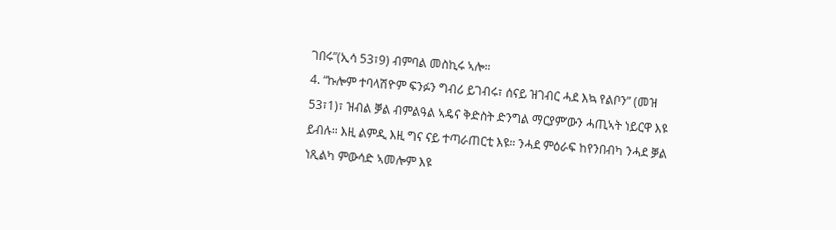ገበሩ”(ኢሳ 53፣9) ብምባል መስኪሩ ኣሎ።
4. “ኩሎም ተባላሽዮም ፍንፉን ግብሪ ይገብሩ፣ ሰናይ ዝገብር ሓደ እኳ የልቦን” (መዝ 53፣1)፣ ዝብል ቓል ብምልዓል ኣዴና ቅድስት ድንግል ማርያም’ውን ሓጢኣት ነይርዋ እዩ ይብሉ። እዚ ልምዲ እዚ ግና ናይ ተጣራጠርቲ እዩ። ንሓደ ምዕራፍ ከየንበብካ ንሓደ ቓል ነጺልካ ምውሳድ ኣመሎም እዩ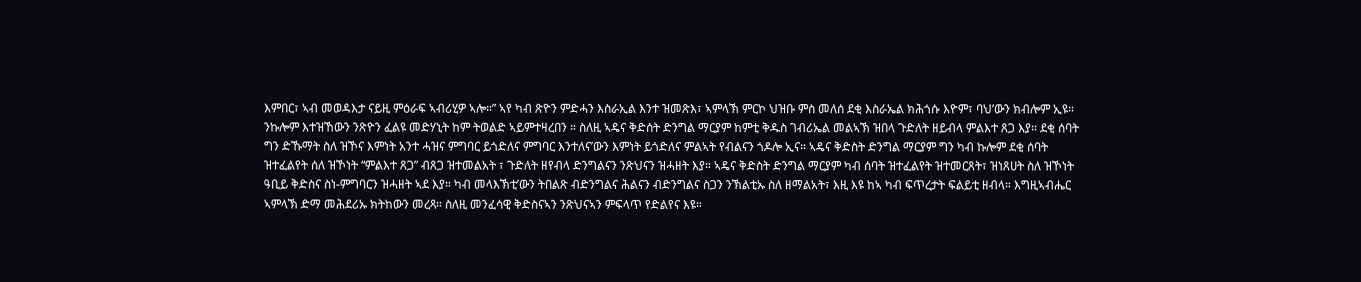እምበር፣ ኣብ መወዳእታ ናይዚ ምዕራፍ ኣብሪሂዎ ኣሎ።” ኣየ ካብ ጽዮን ምድሓን እስራኢል እንተ ዝመጽእ፣ ኣምላኽ ምርኮ ህዝቡ ምስ መለሰ ደቂ እስራኤል ክሕጎሱ እዮም፣ ባህ’ውን ክብሎም ኢዩ። ንኩሎም እተዝኸውን ንጽዮን ፈልዩ መድሃኒት ከም ትወልድ ኣይምተዛረበን ። ስለዚ ኣዴና ቅድሰት ድንግል ማርያም ከምቲ ቅዱስ ገብሪኤል መልኣኽ ዝበላ ጉድለት ዘይብላ ምልእተ ጸጋ እያ። ደቂ ሰባት ግን ድኹማት ስለ ዝኾና እምነት አንተ ሓዝና ምግባር ይጎድለና ምግባር እንተለና’ውን እምነት ይጎድለና ምልኣት የብልናን ጎዶሎ ኢና። ኣዴና ቅድስት ድንግል ማርያም ግን ካብ ኩሎም ደቂ ሰባት ዝተፈልየት ሰለ ዝኾነት “ምልእተ ጸጋ” ብጸጋ ዝተመልአት ፣ ጉድለት ዘየብላ ድንግልናን ንጽህናን ዝሓዘት እያ። ኣዴና ቅድስት ድንግል ማርያም ካብ ሰባት ዝተፈልየት ዝተመርጸት፣ ዝነጸሀት ስለ ዝኾነት ዓቢይ ቅድስና ስነ-ምግባርን ዝሓዘት ኣደ እያ። ካብ መላእኽቲ’ውን ትበልጽ ብድንግልና ሕልናን ብድንግልና ስጋን ንኽልቲኡ ስለ ዘማልአት፣ እዚ እዩ ከኣ ካብ ፍጥረታት ፍልይቲ ዘብላ። እግዚኣብሔር ኣምላኽ ድማ መሕደሪኡ ክትከውን መረጻ። ስለዚ መንፈሳዊ ቅድስናኣን ንጽህናኣን ምፍላጥ የድልየና እዩ።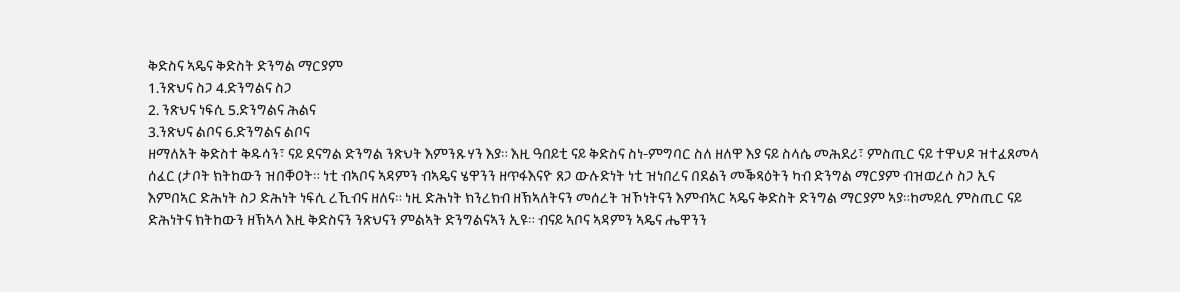ቅድስና ኣዴና ቅድስት ድንግል ማርያም
1.ንጽህና ስጋ 4.ድንግልና ስጋ
2. ንጽህና ነፍሲ 5.ድንግልና ሕልና
3.ንጽህና ልቦና 6.ድንግልና ልቦና
ዘማለአት ቅድስተ ቅዱሳን፣ ናይ ደናግል ድንግል ንጽህት እምንጹሃን እያ። እዚ ዓበይቲ ናይ ቅድስና ስነ-ምግባር ስለ ዘለዋ እያ ናይ ስላሴ መሕደሪ፣ ምስጢር ናይ ተዋህዶ ዝተፈጸመላ ሰፈር (ታቦት ክትከውን ዝበቐዐት። ነቲ ብኣቦና ኣዳምን ብኣዴና ሄዋንን ዘጥፋእናዮ ጸጋ ውሉድነት ነቲ ዝነበረና በደልን መቕጻዕትን ካብ ድንግል ማርያም ብዝወረሶ ስጋ ኢና እምበኣር ድሕነት ስጋ ድሕነት ነፍሲ ረኺብና ዘለና። ነዚ ድሕነት ክንረክብ ዘኽኣለትናን መሰረት ዝኾነትናን እምብኣር ኣዴና ቅድስት ድንግል ማርያም ኣያ።ከመይሲ ምስጢር ናይ ድሕነትና ክትከውን ዘኽኣላ እዚ ቅድስናን ንጽህናን ምልኣት ድንግልናኣን ኢዩ። ብናይ ኣቦና ኣዳምን ኣዴና ሔዋንን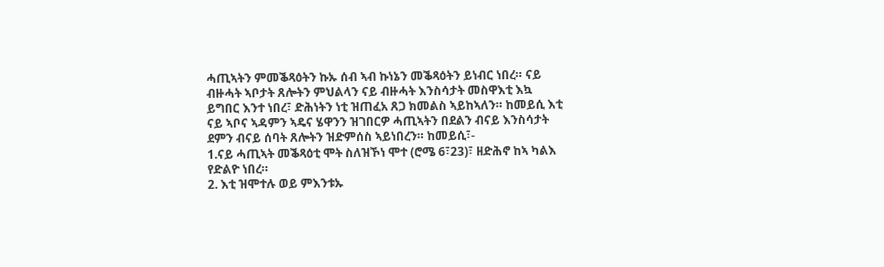ሓጢኣትን ምመቕጻዕትን ኩኡ ሰብ ኣብ ኩነኔን መቕጻዕትን ይነብር ነበረ። ናይ ብዙሓት ኣቦታት ጸሎትን ምህልላን ናይ ብዙሓት እንስሳታት መስዋእቲ እኳ ይግበር እንተ ነበረ፣ ድሕነትን ነቲ ዝጠፈአ ጸጋ ክመልስ ኣይከኣለን። ከመይሲ እቲ ናይ ኣቦና ኣዳምን ኣዴና ሄዋንን ዝገበርዎ ሓጢኣትን በደልን ብናይ እንስሳታት ደምን ብናይ ሰባት ጸሎትን ዝድምሰስ ኣይነበረን። ከመይሲ፣-
1.ናይ ሓጢኣት መቕጻዕቲ ሞት ስለዝኾነ ሞተ (ሮሜ 6፣23)፣ ዘድሕኖ ከኣ ካልእ የድልዮ ነበረ።
2. እቲ ዝሞተሉ ወይ ምእንቱኡ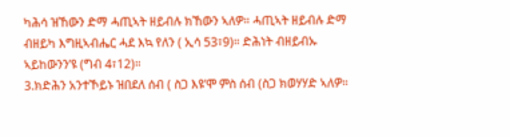ካሕሳ ዝኸውን ድማ ሓጢኣት ዘይብሉ ክኸውን ኣለዎ። ሓጢኣት ዘይብሉ ድማ ብዘይካ እግዚኣብሔር ሓደ እኳ የለን ( ኢሳ 53፣9)። ድሕነት ብዘይብኡ ኣይከውንን’ዩ (ግብ 4፣12)።
3.ክድሕን አንተኾይኑ ዝበደለ ሰብ ( ስጋ እዩ’ሞ ምስ ሰብ (ስጋ ክወሃሃድ ኣለዎ።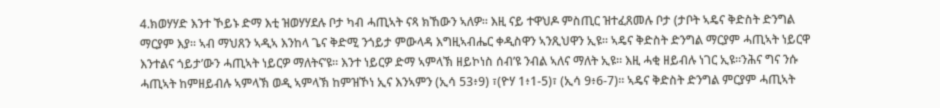4.ክወሃሃድ እንተ ኾይኑ ድማ እቲ ዝወሃሃደሉ ቦታ ካብ ሓጢኣት ናጻ ክኸውን ኣለዎ። እዚ ናይ ተዋህዶ ምስጢር ዝተፈጸመሉ ቦታ (ታቦት ኣዴና ቅድስት ድንግል ማርያም እያ። ኣብ ማህጸን ኣዲኣ እንከላ ጌና ቅድሚ ንጎይታ ምውላዳ እግዚኣብሔር ቀዲስዋን ኣንጺህዋን ኢዩ። ኣዴና ቅድስት ድንግል ማርያም ሓጢኣት ነይርዋ እንተልና ጎይታ’ውን ሓጢኣት ነይርዎ ማለትና’ዩ። እንተ ነይርዎ ድማ ኣምላኽ ዘይኮነስ ሰብ’ዩ ንብል ኣለና ማለት ኢዩ። እዚ ሓቂ ዘይብሉ ነገር ኢዩ።ንሕና ግና ንሱ ሓጢኣት ከምዘይብሉ ኣምላኽ ወዲ ኣምላኽ ከምዝኾነ ኢና እንኣምን (ኢሳ 53፥9) ፣(ዮሃ 1፥1-5)፣ (ኢሳ 9፥6-7)። ኣዴና ቅድስት ድንግል ምርያም ሓጢኣት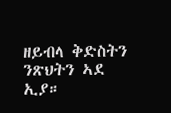ዘይብላ ቅድስትን ንጽህትን ኣደ ኢያ።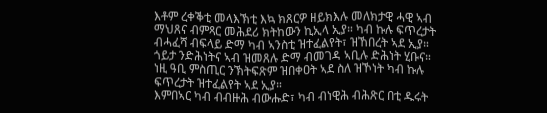እቶም ረቀቕቲ መላእኽቲ እኳ ክጸርዎ ዘይክእሉ መለክታዊ ሓዊ ኣብ ማህጸና ብምጻር መሕደሪ ክትከውን ኪኢላ ኢያ። ካብ ኩሉ ፍጥረታት ብሓፈሻ ብፍላይ ድማ ካብ ኣንስቲ ዝተፈልየት፣ ዝኸበረት ኣደ ኢያ። ጎይታ ንድሕነትና ኣብ ዝመጸሉ ድማ ብመገዳ ኣቢሉ ድሕነት ሂቡና። ነዚ ዓቢ ምስጢር ንኽትፍጽም ዝበቀዐት ኣደ ስለ ዝኾነት ካብ ኩሉ ፍጥረታት ዝተፈልየት ኣደ ኢያ።
እምበኣር ካብ ብብዙሕ ብውሑድ፣ ካብ ብነዊሕ ብሕጽር በቲ ዱሩት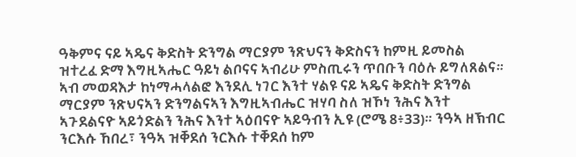ዓቅምና ናይ ኣዴና ቅድስት ድንግል ማርያም ንጽህናን ቅድስናን ከምዚ ይመስል ዝተረፈ ድማ እግዚኣሔር ዓይነ ልቦናና ኣብሪሁ ምስጢሩን ጥበቡን ባዕሉ ይግለጸልና። ኣብ መወዳእታ ከነማሓላልፎ እንደሊ ነገር እንተ ሃልዩ ናይ ኣዴና ቅድስት ድንግል ማርያም ንጽህናኣን ድንግልናኣን እግዚኣብሔር ዝሃባ ስለ ዝኾነ ንሕና እንተ ኣጉደልናዮ ኣይጎድልን ንሕና እንተ ኣዕበናዮ ኣይዓብን ኢዩ (ሮሜ 8፥33)። ንዓኣ ዘኽብር ንርእሱ ኸበረ፣ ንዓኣ ዝቐደሰ ንርእሱ ተቐደሰ ከም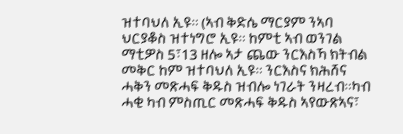ዝተባህለ ኢዩ። (ኣብ ቅድሴ ማርያም ንኣባ ህርያቆስ ዝተነግሮ ኢዩ። ከምቲ ኣብ ወንገል ማቲዎስ 5፣13 ዘሎ ኣታ ጨው ንርእስኻ ክትብል መቅር ከም ዝተባህለ ኢዩ። ንርእስና ክሕሸና ሓቅን መጽሓፍ ቅዱስ ዝብሎ ነገራት ንዛረብ።ካብ ሓቂ ካብ ምስጢር መጽሓፍ ቅዱስ ኣየውጽኣና፣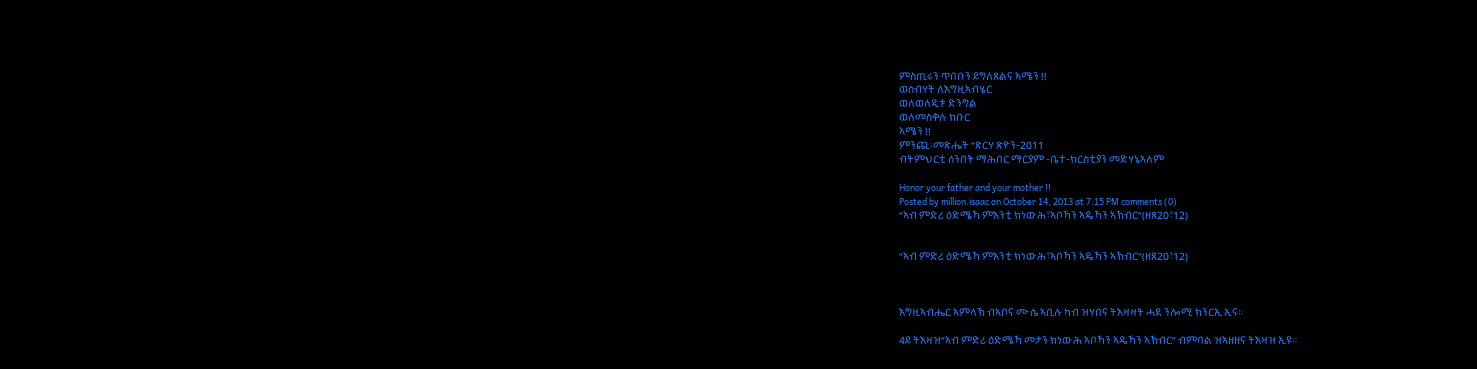ምስጢሩን ጥበቡን ይግለጸልና ኣሜን !!
ወስብሃት ለእግዚኣብሄር
ወለወለዲቱ ድንግል
ወለመስቀሉ ክቡር
ኣሜን !!
ምንጪ፡መጽሔት “ጽርሃ ጽዮን-2011
ብትምህርቲ ሰንበት ማሕበር ማርያም -ቤተ-ክርስቲያን መድሃኔኣለም

Honor your father and your mother !!
Posted by million.isaac on October 14, 2013 at 7:15 PM comments (0)
“ኣብ ምድሪ ዕድሜኻ ምእንቲ ክነውሕ፣ኣቦኻን ኣዴኻን ኣኽብር”(ዘጸ20፣12)


“ኣብ ምድሪ ዕድሜኻ ምእንቲ ክነውሕ፣ኣቦኻን ኣዴኻን ኣኽብር”(ዘጸ20፣12)



እግዚኣብሔር ኣምላኽ ብኣቦና ሙሴ ኣቢሉ ካብ ዝሃበና ትእዛዛት ሓደ ንሎሚ ክንርኢ ኢና።

4ይ ትእዛዝ“ኣብ ምድሪ ዕድሜኻ መታን ክነውሕ ኣቦኻን ኣዴኻን ኣኽብር” ብምባል ዝኣዘዘና ትእዛዝ ኢዩ።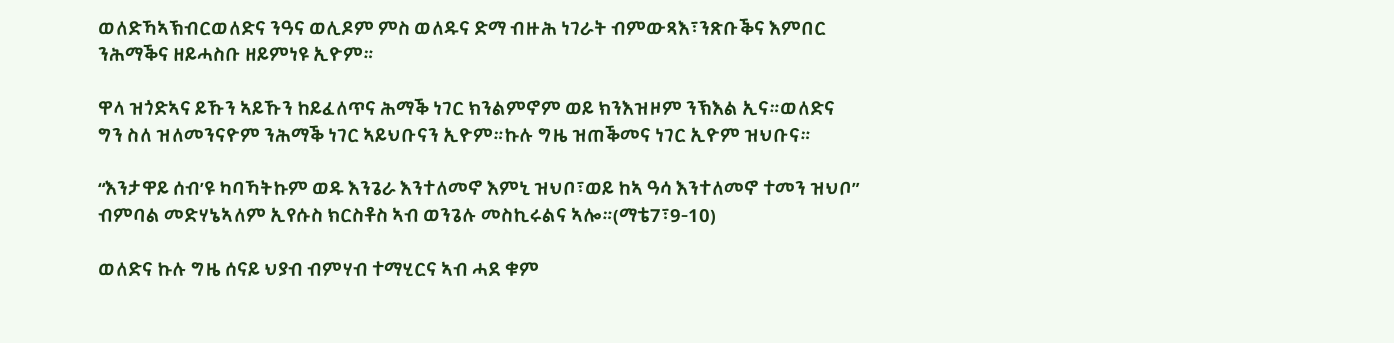ወለድኻኣኽብርወለድና ንዓና ወሊዶም ምስ ወለዱና ድማ ብዙሕ ነገራት ብምውጻእ፣ንጽቡቕና እምበር ንሕማቕና ዘይሓስቡ ዘይምነዩ ኢዮም።

ዋላ ዝጎድኣና ይኹን ኣይኹን ከይፈለጥና ሕማቕ ነገር ክንልምኖም ወይ ክንእዝዞም ንኽእል ኢና።ወለድና ግን ስለ ዝለመንናዮም ንሕማቕ ነገር ኣይህቡናን ኢዮም።ኩሉ ግዜ ዝጠቕመና ነገር ኢዮም ዝህቡና።

“እንታዋይ ሰብ’ዩ ካባኻትኩም ወዱ እንጌራ እንተለመኖ እምኒ ዝህቦ፣ወይ ከኣ ዓሳ እንተለመኖ ተመን ዝህቦ” ብምባል መድሃኔኣለም ኢየሱስ ክርስቶስ ኣብ ወንጌሉ መስኪሩልና ኣሎ።(ማቴ7፣9-10)

ወለድና ኩሉ ግዜ ሰናይ ህያብ ብምሃብ ተማሂርና ኣብ ሓደ ቁም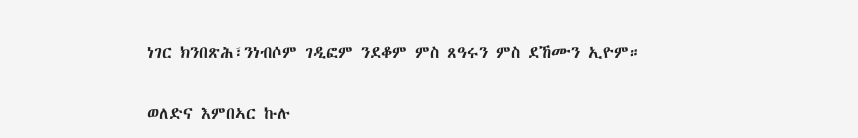ነገር ክንበጽሕ፣ንነብሶም ገዲፎም ንደቆም ምስ ጸዓሩን ምስ ደኸሙን ኢዮም።

ወለድና እምበኣር ኩሉ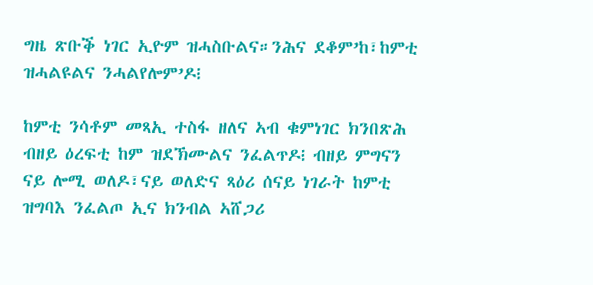ግዜ ጽቡቕ ነገር ኢዮም ዝሓስቡልና።ንሕና ደቆም’ከ፣ከምቲ ዝሓልዩልና ንሓልየሎም’ዶ᎒

ከምቲ ንሳቶም መጻኢ ተስፋ ዘለና ኣብ ቁምነገር ክንበጽሕ ብዘይ ዕረፍቲ ከም ዝደኽሙልና ንፈልጥዶ᎒ ብዘይ ምግናን ናይ ሎሚ ወለዶ፣ናይ ወለድና ጻዕሪ ሰናይ ነገራት ከምቲ ዝግባእ ንፈልጦ ኢና ክንብል ኣሸጋሪ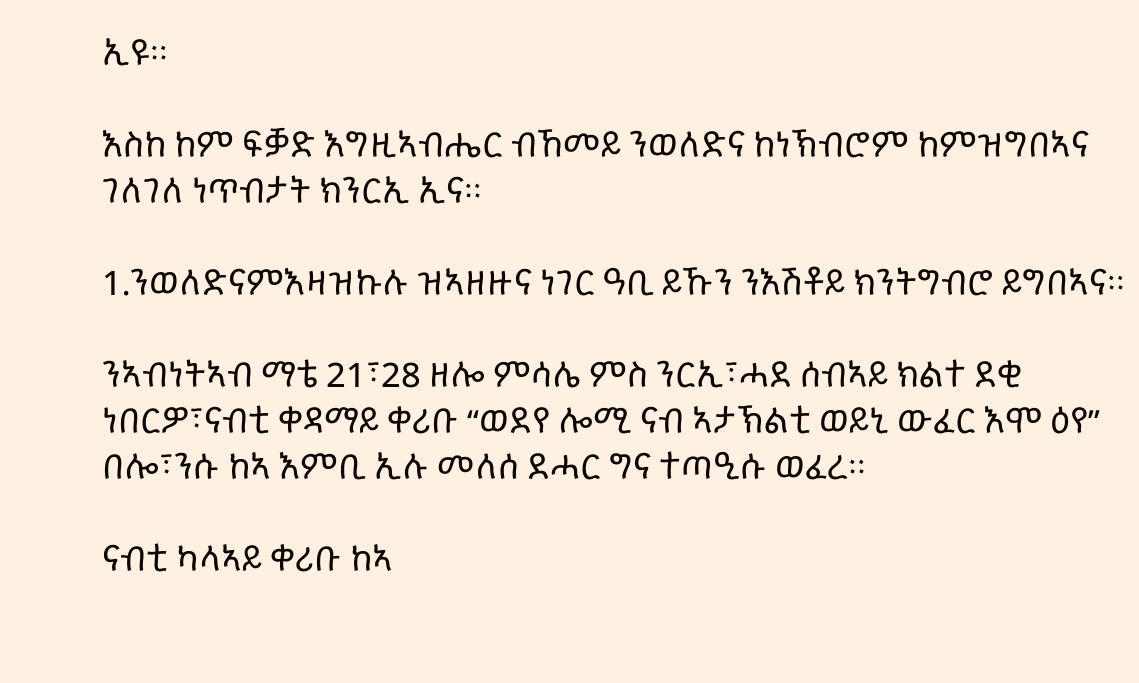ኢዩ።

እስከ ከም ፍቓድ እግዚኣብሔር ብኸመይ ንወለድና ከነኽብሮም ከምዝግበኣና ገለገለ ነጥብታት ክንርኢ ኢና።

1.ንወለድናምእዛዝኩሉ ዝኣዘዙና ነገር ዓቢ ይኹን ንእሽቶይ ክንትግብሮ ይግበኣና።

ንኣብነትኣብ ማቴ 21፣28 ዘሎ ምሳሌ ምስ ንርኢ፣ሓደ ሰብኣይ ክልተ ደቂ ነበርዎ፣ናብቲ ቀዳማይ ቀሪቡ “ወደየ ሎሚ ናብ ኣታኽልቲ ወይኒ ውፈር እሞ ዕየ” በሎ፣ንሱ ከኣ እምቢ ኢሉ መለሰ ደሓር ግና ተጣዒሱ ወፈረ።

ናብቲ ካላኣይ ቀሪቡ ከኣ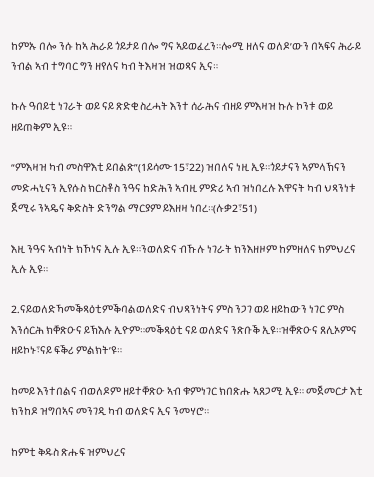ከምኡ በሎ ንሱ ከኣ ሕራይ ጎይታይ በሎ ግና ኣይወፈረን።ሎሚ ዘለና ወለዶ’ውን በኣፍና ሕራይ ንብል ኣብ ተግባር ግን ዘየለና ካብ ትእዛዝ ዝወጻና ኢና።

ኩሉ ዓበይቲ ነገራት ወይ ናይ ጽድቂ ስረሓት እንተ ሰራሕና ብዘይ ምእዛዝ ኩሉ ኮንቱ ወይ ዘይጠቅም ኢዩ።

“ምእዛዝ ካብ መስዋእቲ ይበልጽ”(1ይሳሙ15፣22) ዝበለና ነዚ ኢዩ።ጎይታናን ኣምላኽናን መድሓኒናን ኢየሱስ ክርስቶስ ንዓና ከድሕን ኣብዚ ምድሪ ኣብ ዝነበረሉ እዋናት ካብ ህጻንነቱ ጀሚሩ ንኣዴና ቅድስት ድንግል ማርያም ይእዘዛ ነበረ።(ሉቃ2፣51)

እዚ ንዓና ኣብነት ክኾነና ኢሉ ኢዩ።ንወለድና ብኹሉ ነገራት ክንእዘዞም ከምዘለና ክምህረና ኢሉ ኢዩ።

2.ናይወለድኻመቕጻዕቲምቕባልወለድና ብህጻንነትና ምስ ንጋገ ወይ ዘይከውን ነገር ምስ እንሰርሕ ክቐጽዑና ይኽእሉ ኢዮም።መቕጻዕቲ ናይ ወለድና ንጽቡቕ ኢዩ።ዝቐጽዑና ጸሊኦምና ዘይኮኑ፣ናይ ፍቕሪ ምልክት’ዩ።

ከመይ እንተበልና ብወለዶም ዘይተቐጽዑ ኣብ ቁምነገር ክበጽሑ ኣጸጋሚ ኢዩ። መጀመርታ እቲ ክንከዶ ዝግበኣና መንገዲ ካብ ወለድና ኢና ንመሃሮ።

ከምቲ ቅዱስ ጽሑፍ ዝምህረና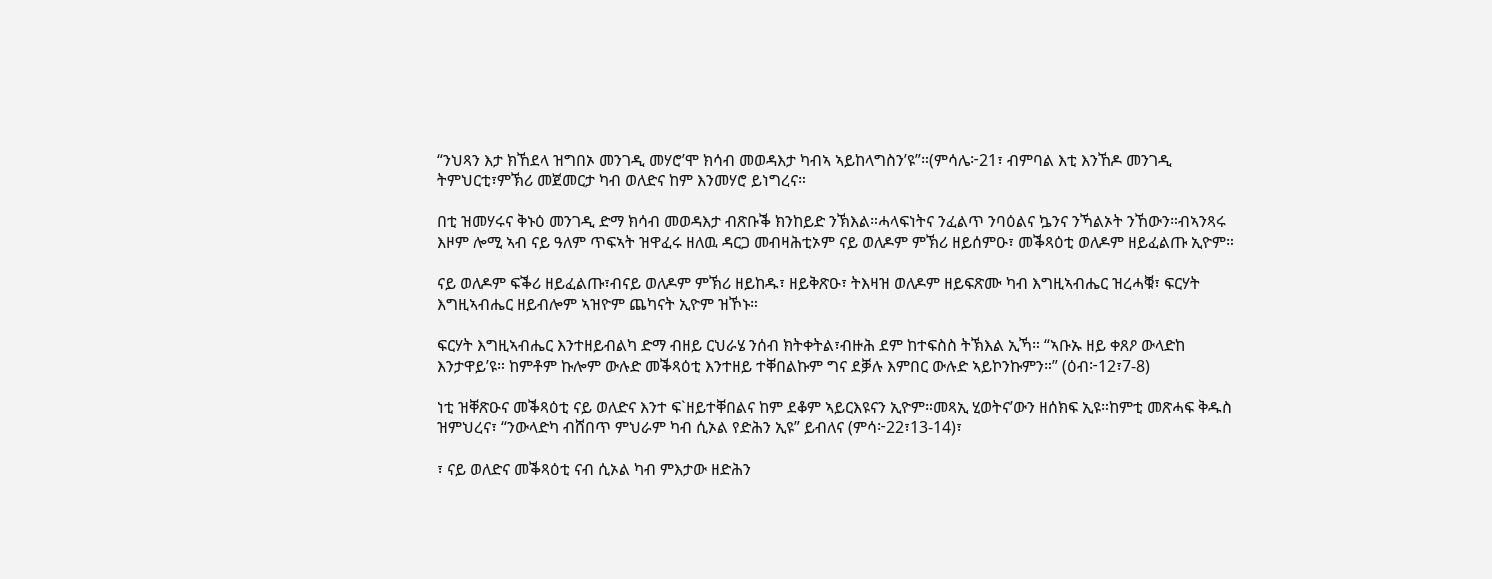“ንህጻን እታ ክኸደላ ዝግበኦ መንገዲ መሃሮ’ሞ ክሳብ መወዳእታ ካብኣ ኣይከላግስን’ዩ”።(ምሳሌ፦21፣ ብምባል እቲ እንኸዶ መንገዲ ትምህርቲ፣ምኽሪ መጀመርታ ካብ ወለድና ከም እንመሃሮ ይነግረና።

በቲ ዝመሃሩና ቅኑዕ መንገዲ ድማ ክሳብ መወዳእታ ብጽቡቕ ክንከይድ ንኽእል።ሓላፍነትና ንፈልጥ ንባዕልና ኴንና ንኻልኦት ንኸውን።ብኣንጻሩ እዞም ሎሚ ኣብ ናይ ዓለም ጥፍኣት ዝዋፈሩ ዘለዉ ዳርጋ መብዛሕቲኦም ናይ ወለዶም ምኽሪ ዘይሰምዑ፣ መቕጻዕቲ ወለዶም ዘይፈልጡ ኢዮም።

ናይ ወለዶም ፍቕሪ ዘይፈልጡ፣ብናይ ወለዶም ምኽሪ ዘይከዱ፣ ዘይቅጽዑ፣ ትእዛዝ ወለዶም ዘይፍጽሙ ካብ እግዚኣብሔር ዝረሓቑ፣ ፍርሃት እግዚኣብሔር ዘይብሎም ኣዝዮም ጨካናት ኢዮም ዝኾኑ።

ፍርሃት እግዚኣብሔር እንተዘይብልካ ድማ ብዘይ ርህራሄ ንሰብ ክትቀትል፣ብዙሕ ደም ከተፍስስ ትኽእል ኢኻ። “ኣቡኡ ዘይ ቀጸዖ ውላድከ እንታዋይ’ዩ። ከምቶም ኩሎም ውሉድ መቕጻዕቲ እንተዘይ ተቐበልኩም ግና ደቓሉ እምበር ውሉድ ኣይኮንኩምን።” (ዕብ፦12፣7-8)

ነቲ ዝቐጽዑና መቕጻዕቲ ናይ ወለድና እንተ ፍ`ዘይተቐበልና ከም ደቆም ኣይርእዩናን ኢዮም።መጻኢ ሂወትና’ውን ዘሰክፍ ኢዩ።ከምቲ መጽሓፍ ቅዱስ ዝምህረና፣ “ንውላድካ ብሸበጥ ምህራም ካብ ሲኦል የድሕን ኢዩ” ይብለና (ምሳ፦22፣13-14)፣

፣ ናይ ወለድና መቕጻዕቲ ናብ ሲኦል ካብ ምእታው ዘድሕን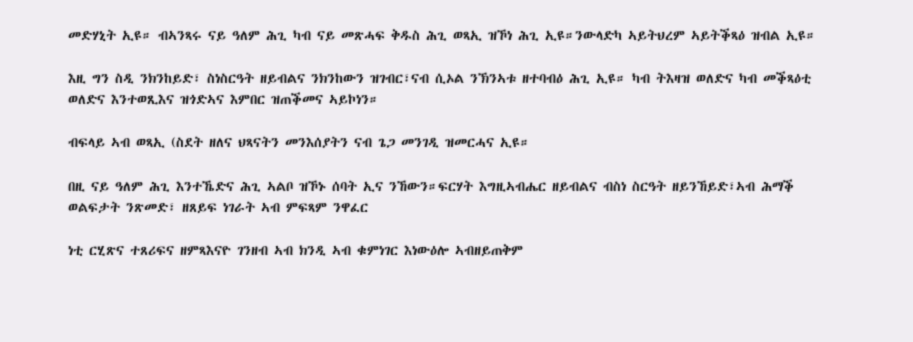መድሃኒት ኢዩ። ብኣንጻሩ ናይ ዓለም ሕጊ ካብ ናይ መጽሓፍ ቅዱስ ሕጊ ወጻኢ ዝኾነ ሕጊ ኢዩ።ንውላድካ ኣይትህረም ኣይትቕጻዕ ዝብል ኢዩ።

እዚ ግን ስዲ ንክንከይድ፣ ስነስርዓት ዘይብልና ንክንከውን ዝገብር፣ናብ ሲኦል ንኽንኣቱ ዘተባብዕ ሕጊ ኢዩ። ካብ ትእዛዝ ወለድና ካብ መቕጻዕቲ ወለድና እንተወጺእና ዝጎድኣና እምበር ዝጠቕመና ኣይኮነን።

ብፍላይ ኣብ ወጻኢ (ስደት ዘለና ህጻናትን መንእሰያትን ናብ ጌጋ መንገዲ ዝመርሓና ኢዩ።

በዚ ናይ ዓለም ሕጊ እንተኼድና ሕጊ ኣልቦ ዝኾኑ ሰባት ኢና ንኸውን።ፍርሃት እግዚኣብሔር ዘይብልና ብስነ ስርዓት ዘይንኸይድ፣ኣብ ሕማቕ ወልፍታት ንጽመድ፣ ዘጸይፍ ነገራት ኣብ ምፍጻም ንዋፈር

ነቲ ርሂጽና ተጸሪፍና ዘምጻእናዮ ገንዘብ ኣብ ክንዲ ኣብ ቁምነገር እነውዕሎ ኣብዘይጠቅም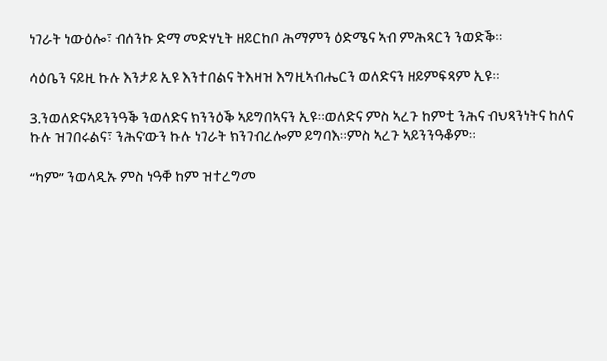ነገራት ነውዕሎ፣ ብሰንኩ ድማ መድሃኒት ዘይርከቦ ሕማምን ዕድሜና ኣብ ምሕጻርን ንወድቕ።

ሳዕቤን ናይዚ ኩሉ እንታይ ኢዩ እንተበልና ትእዛዝ እግዚኣብሔርን ወለድናን ዘይምፍጻም ኢዩ።

3.ንወለድናኣይንንዓቕ ንወለድና ክንንዕቕ ኣይግበኣናን ኢዩ።ወለድና ምስ ኣረጉ ከምቲ ንሕና ብህጻንነትና ከለና ኩሉ ዝገበሩልና፣ ንሕና’ውን ኩሉ ነገራት ክንገብረሎም ይግባእ።ምስ ኣረጉ ኣይንንዓቆም።

“ካም” ንወላዲኡ ምስ ነዓቐ ከም ዝተረግመ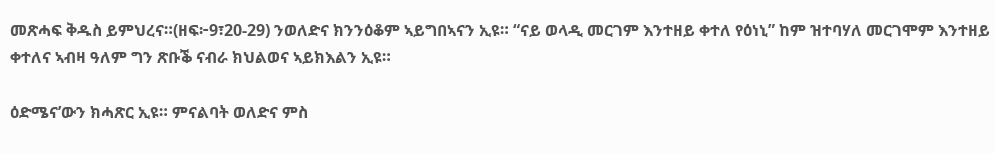መጽሓፍ ቅዱስ ይምህረና።(ዘፍ፦9፣20-29) ንወለድና ክንንዕቆም ኣይግበኣናን ኢዩ። “ናይ ወላዲ መርገም እንተዘይ ቀተለ የዕነኒ” ከም ዝተባሃለ መርገሞም እንተዘይ ቀተለና ኣብዛ ዓለም ግን ጽቡቕ ናብራ ክህልወና ኣይክእልን ኢዩ።

ዕድሜና’ውን ክሓጽር ኢዩ። ምናልባት ወለድና ምስ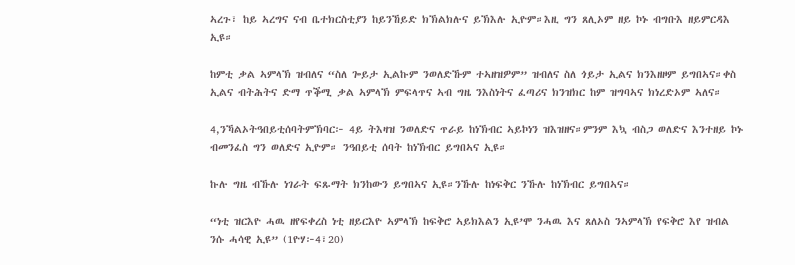ኣረጉ፣ ከይ ኣረግና ናብ ቤተክርስቲያን ከይንኸይድ ክኽልክሉና ይኽእሉ ኢዮም።እዚ ግን ጸሊኦም ዘይ ኮኑ ብግቡእ ዘይምርዳእ ኢዩ።

ከምቲ ቃል ኣምላኽ ዝብለና “ስለ ጐይታ ኢልኩም ንወለድኹም ተኣዘዝዎም” ዝብለና ስለ ጎይታ ኢልና ክንእዘዞም ይግበኣና።ቀስ ኢልና ብትሕትና ድማ ጥቕሚ ቃል ኣምላኽ ምፍላጥና ኣብ ግዜ ንእስነትና ፈጣሪና ክንዝክር ከም ዝግባኣና ክነረድኦም ኣለና።

4,ንኻልኦትዓበይቲሰባትምኽባር፦ 4ይ ትእዛዝ ንወለድና ጥራይ ከነኽብር ኣይኮነን ዝእዝዘና።ምንም እኳ ብስጋ ወለድና እንተዘይ ኮኑ ብመንፈስ ግን ወለድና ኢዮም። ንዓበይቲ ሰባት ከነኽብር ይግበኣና ኢዩ።

ኩሉ ግዜ ብኹሉ ነገራት ፍጹማት ክንከውን ይግበኣና ኢዩ።ንኹሉ ከነፍቅር ንኹሉ ከነኽብር ይግበኣና።

“ነቲ ዝርእዮ ሓዉ ዘየፍቀረስ ነቲ ዘይርእዮ ኣምላኽ ከፍቅሮ ኣይክእልን ኢዩ’ሞ ንሓዉ እና ጸለኦስ ንኣምላኽ የፍቅሮ እየ ዝብል ንሱ ሓሳዊ ኢዩ” (1ዮሃ፦4፣20)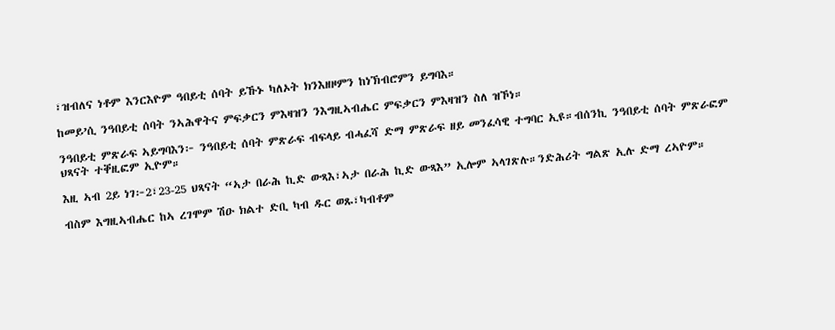፣ዝብለና ነቶም እንርእዮም ዓበይቲ ሰባት ይኹኑ ካለኦት ክንእዘዞምን ከነኽብሮምን ይግባእ።

ከመይ’ሲ ንዓበይቲ ሰባት ንኣሕዋትና ምፍቃርን ምእዛዝን ንእግዚኣብሔር ምፍቃርን ምእዛዝን ስለ ዝኾነ።

ንዓበይቲ ምጽራፍ ኣይግባእን፦ ንዓበይቲ ሰባት ምጽራፍ ብፍላይ ብሓፈሻ ድማ ምጽራፍ ዘይ መንፈሳዊ ተግባር ኢዩ።ብሰንኪ ንዓበይቲ ሰባት ምጽራፎም ህጻናት ተቐዚፎም ኢዮም።

እዚ ኣብ 2ይ ነገ፦2፣23-25 ህጻናት “ኣታ በራሕ ኪድ ውጻእ፣ኣታ በራሕ ኪድ ውጻእ” ኢሎም ኣላገጽሉ።ንድሕሪት ግልጽ ኢሉ ድማ ረኣዮም።

ብስም እግዚኣብሔር ከኣ ረገሞም ሽዑ ክልተ ድቢ ካብ ዱር ወጹ፣ካብቶም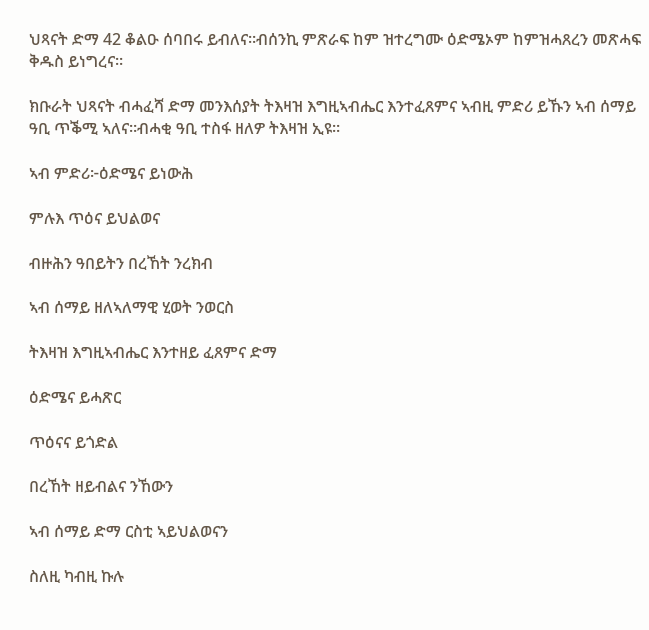ህጻናት ድማ 42 ቆልዑ ሰባበሩ ይብለና።ብሰንኪ ምጽራፍ ከም ዝተረግሙ ዕድሜኦም ከምዝሓጸረን መጽሓፍ ቅዱስ ይነግረና።

ክቡራት ህጻናት ብሓፈሻ ድማ መንእሰያት ትእዛዝ እግዚኣብሔር እንተፈጸምና ኣብዚ ምድሪ ይኹን ኣብ ሰማይ ዓቢ ጥቕሚ ኣለና።ብሓቂ ዓቢ ተስፋ ዘለዎ ትእዛዝ ኢዩ።

ኣብ ምድሪ፦ዕድሜና ይነውሕ

ምሉእ ጥዕና ይህልወና

ብዙሕን ዓበይትን በረኸት ንረክብ

ኣብ ሰማይ ዘለኣለማዊ ሂወት ንወርስ

ትእዛዝ እግዚኣብሔር እንተዘይ ፈጸምና ድማ

ዕድሜና ይሓጽር

ጥዕናና ይጎድል

በረኸት ዘይብልና ንኸውን

ኣብ ሰማይ ድማ ርስቲ ኣይህልወናን

ስለዚ ካብዚ ኩሉ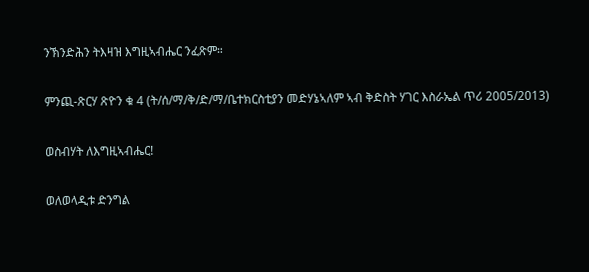ንኽንድሕን ትእዛዝ እግዚኣብሔር ንፈጽም።

ምንጪ-ጽርሃ ጽዮን ቁ 4 (ት/ሰ/ማ/ቅ/ድ/ማ/ቤተክርስቲያን መድሃኔኣለም ኣብ ቅድስት ሃገር እስራኤል ጥሪ 2005/2013)

ወስብሃት ለእግዚኣብሔር!

ወለወላዲቱ ድንግል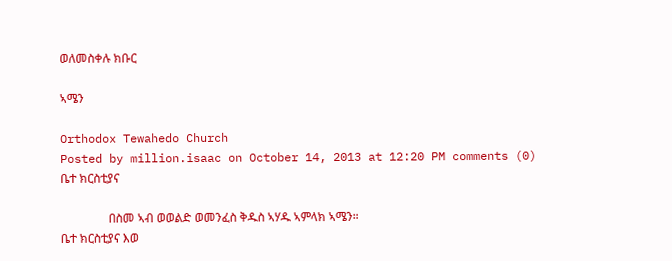ወለመስቀሉ ክቡር

ኣሜን

Orthodox Tewahedo Church
Posted by million.isaac on October 14, 2013 at 12:20 PM comments (0)
ቤተ ክርስቲያና

                በስመ ኣብ ወወልድ ወመንፈስ ቅዱስ ኣሃዱ ኣምላክ ኣሜን።
ቤተ ክርስቲያና እወ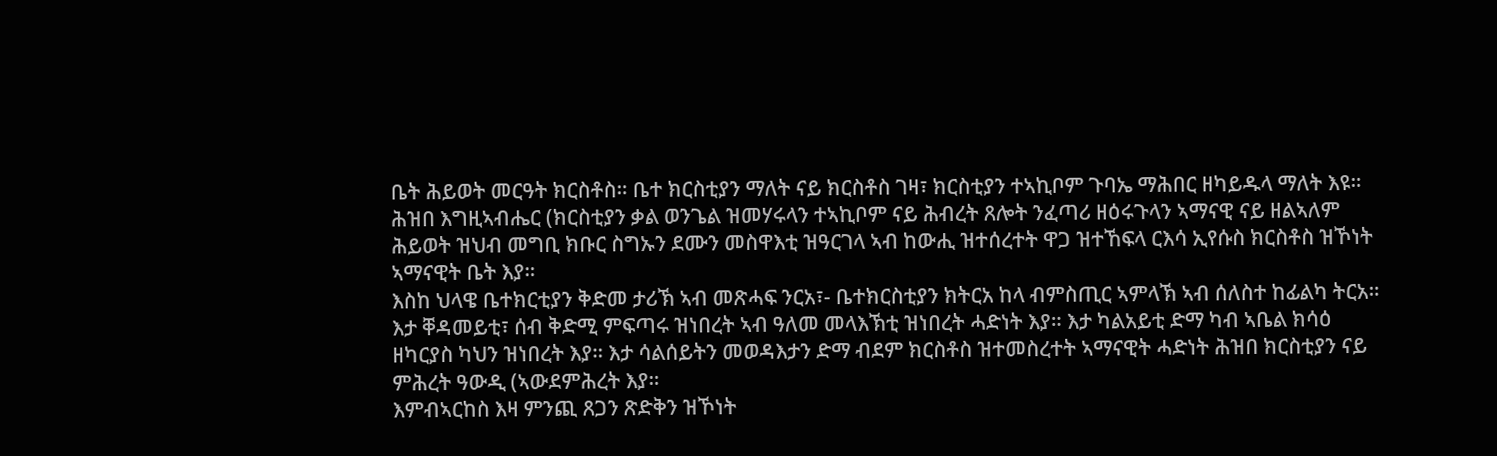ቤት ሕይወት መርዓት ክርስቶስ። ቤተ ክርስቲያን ማለት ናይ ክርስቶስ ገዛ፣ ክርስቲያን ተኣኪቦም ጉባኤ ማሕበር ዘካይዱላ ማለት እዩ። ሕዝበ እግዚኣብሔር (ክርስቲያን ቃል ወንጌል ዝመሃሩላን ተኣኪቦም ናይ ሕብረት ጸሎት ንፈጣሪ ዘዕሩጉላን ኣማናዊ ናይ ዘልኣለም ሕይወት ዝህብ መግቢ ክቡር ስግኡን ደሙን መስዋእቲ ዝዓርገላ ኣብ ከውሒ ዝተሰረተት ዋጋ ዝተኸፍላ ርእሳ ኢየሱስ ክርስቶስ ዝኾነት ኣማናዊት ቤት እያ።
እስከ ህላዌ ቤተክርቲያን ቅድመ ታሪኽ ኣብ መጽሓፍ ንርአ፣- ቤተክርስቲያን ክትርአ ከላ ብምስጢር ኣምላኽ ኣብ ሰለስተ ከፊልካ ትርአ። እታ ቐዳመይቲ፣ ሰብ ቅድሚ ምፍጣሩ ዝነበረት ኣብ ዓለመ መላእኽቲ ዝነበረት ሓድነት እያ። እታ ካልአይቲ ድማ ካብ ኣቤል ክሳዕ ዘካርያስ ካህን ዝነበረት እያ። እታ ሳልሰይትን መወዳእታን ድማ ብደም ክርስቶስ ዝተመስረተት ኣማናዊት ሓድነት ሕዝበ ክርስቲያን ናይ ምሕረት ዓውዲ (ኣውደምሕረት እያ።
እምብኣርከስ እዛ ምንጪ ጸጋን ጽድቅን ዝኾነት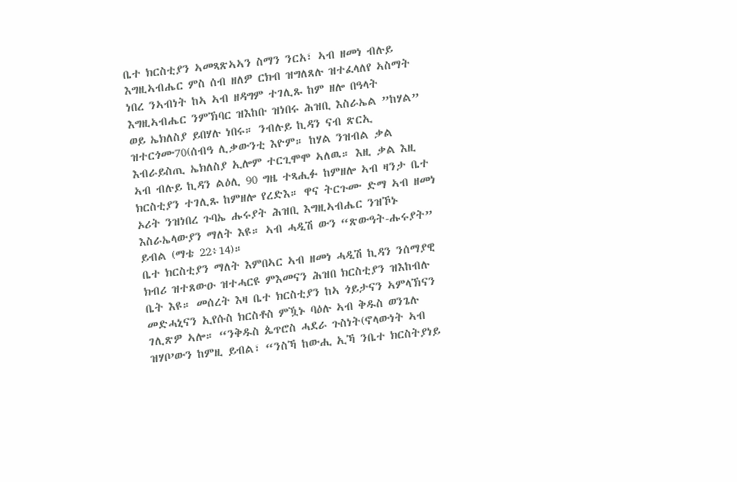ቤተ ክርስቲያን ኣመጻጽኣኣን ስማን ንርአ፣ ኣብ ዘመነ ብሉይ እግዚኣብሔር ምስ ሰብ ዘለዎ ርክብ ዝግለጸሉ ዝተፈላለየ ኣስማት ነበረ ንኣብነት ከኣ ኣብ ዘዳግም ተገሊጹ ከም ዘሎ በዓላት እግዚኣብሔር ንምኽባር ዝእከቡ ዝነበሩ ሕዝቢ እስራኤል ”ከሃል” ወይ ኤክለስያ ይበሃሉ ነበሩ። ንብሉይ ኪዳን ናብ ጽርኢ ዝተርጎሙ70(ሰብዓ ሊቃውንቲ እዮም። ከሃል ንዝብል ቃል እብራይስጢ ኤክለስያ ኢሎም ተርጊሞሞ ኣለዉ። እዚ ቃል እዚ ኣብ ብሉይ ኪዳን ልዕሊ 90 ግዜ ተጻሒፉ ከምዘሎ ኣብ ዛንታ ቤተ ክርስቲያን ተገሊጹ ከምዘሎ የረድእ። ዋና ትርጉሙ ድማ ኣብ ዘመነ ኦሪት ንዝነበረ ጉባኤ ሑሩያት ሕዝቢ እግዚኣብሔር ንዝኾኑ እስራኤላውያን ማለት እዩ። ኣብ ሓዲሽ ውን “ጽውዓት-ሑሩያት” ይብል (ማቴ 22፥14)።
ቤተ ክርስቲያን ማለት እምበኣር ኣብ ዘመነ ሓዲሽ ኪዳን ንሰማያዊ ክብሪ ዝተጸውዑ ዝተሓርዩ ምእመናን ሕዝበ ክርስቲያን ዝእከብሉ ቤት እዩ። መሰረት እዛ ቤተ ክርስቲያን ከኣ ጎይታናን ኣምላኽናን መድሓኒናን ኢየሱስ ክርስቶስ ምዃኑ ባዕሉ ኣብ ቅዱስ ወንጌሉ ገሊጽዎ ኣሎ። “ንቅዱስ ጴጥሮስ ሓደራ ጉስነት(ኖላውነት ኣብ ዝሃቦ’ውን ከምዚ ይብል፣ “ንስኻ ከውሒ ኢኻ ንቤተ ክርስትያነይ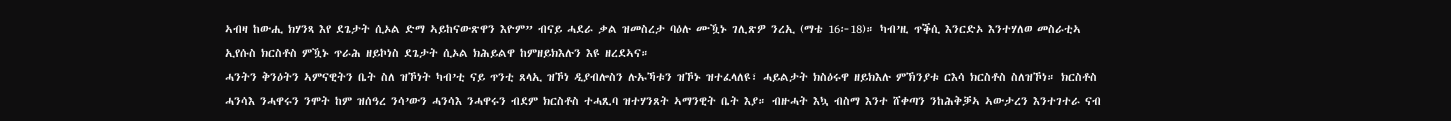ኣብዛ ከውሒ ክሃንጻ እየ ደጌታት ሲኦል ድማ ኣይከናውጽዋን እዮም” ብናይ ሓደራ ቃል ዝመስረታ ባዕሉ ሙዃኑ ገሊጽዎ ንረኢ (ማቴ 16፦18)። ካብ’ዚ ጥቕሲ እንርድኦ እንተሃለወ መስራቲኣ ኢየሱስ ክርስቶስ ምዃኑ ጥራሕ ዘይኮነስ ደጌታት ሲኦል ክሕይልዋ ከምዘይክእሉን እዩ ዘረደኣና።
ሓንትን ቅንዕትን ኣምናዊትን ቤት ስለ ዝኾነት ካብ’ቲ ናይ ጥንቲ ጸላኢ ዝኾነ ዲያብሎስን ሉኡኻቱን ዝኾኑ ዝተፈላለዩ፣ ሓይልታት ክስዕሩዋ ዘይክእሉ ምኽንያቱ ርእሳ ክርስቶስ ስለዝኾነ። ክርስቶስ ሓንሳእ ንሓዋሩን ንሞት ከም ዝሰዓረ ንሳ’ውን ሓንሳእ ንሓዋሩን ብደም ክርስቶስ ተሓጺባ ዝተሃንጸት ኣማንዊት ቤት እያ። ብዙሓት እኳ ብስማ እንተ ሸቀጣን ንከሕቅቓኣ ኣውታረን እንተገተራ ናብ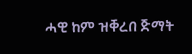ሓዊ ከም ዝቐረበ ጅማት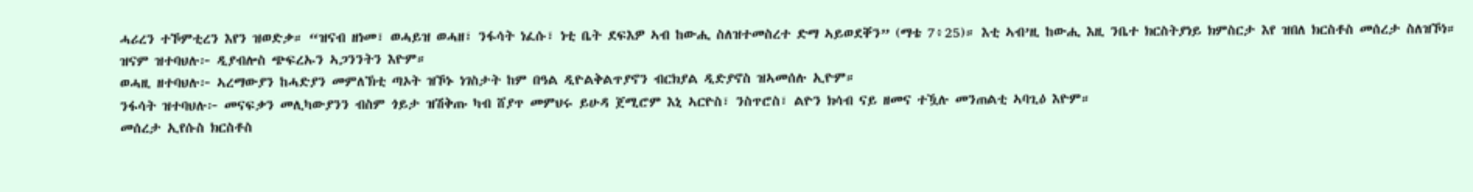ሓሪረን ተኾምቲረን እየን ዝወድቃ። “ዝናብ ዘነመ፣ ወሓይዝ ወሓዘ፣ ንፋሳት ነፈሱ፣ ነቲ ቤት ደፍእዎ ኣብ ከውሒ ስለዝተመስረተ ድማ ኣይወደቐን” (ማቴ 7፥25)። እቲ ኣብ’ዚ ከውሒ እዚ ንቤተ ክርስትያነይ ክምስርታ እየ ዝበለ ክርስቶስ መሰረታ ስለዝኾነ።
ዝናም ዝተባህሉ፦ ዲያብሎስ ጭፍረኡን ኣጋንንትን እዮም።
ወሓዚ ዘተባህሉ፦ ኣረማውያን ከሓድያን መምለኽቲ ጣኦት ዝኾኑ ነገስታት ከም በዓል ዲዮልቅልጥያኖን ብርክያል ዲድያኖስ ዝኣመሰሉ ኢዮም።
ንፋሳት ዝተባህሉ፦ መናፍቃን መሊካውያንን ብስም ጎይታ ዝሽቅጡ ካብ ሸያጥ መምህሩ ይሁዳ ጀሚሮም እኒ ኣርዮስ፣ ንስጥሮስ፣ ልዮን ክሳብ ናይ ዘመና ተዃሉ መንጠልቲ ኣባጊዕ እዮም።
መሰረታ ኢየሱስ ክርስቶስ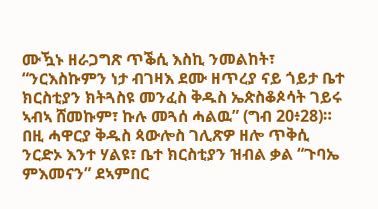ሙዃኑ ዘራጋግጽ ጥቕሲ እስኪ ንመልከት፣ “ንርእስኩምን ነታ ብገዛእ ደሙ ዘጥረያ ናይ ጎይታ ቤተ ክርስቲያን ክትጓስዩ መንፈስ ቅዱስ ኤጵስቆጶሳት ገይሩ ኣብኣ ሸመኩም፣ ኩሉ መጓሰ ሓልዉ” (ግብ 20፥28)። በዚ ሓዋርያ ቅዱስ ጳውሎስ ገሊጽዎ ዘሎ ጥቅሲ ንርድኦ እንተ ሃልዩ፣ ቤተ ክርስቲያን ዝብል ቃል “ጉባኤ ምእመናን” ደኣምበር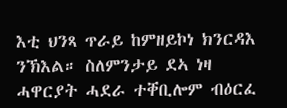እቲ ህንጻ ጥራይ ከምዘይኮነ ክንርዳእ ንኽእል። ስለምንታይ ደኣ ነዛ ሓዋርያት ሓደራ ተቐቢሎም ብዕርፈ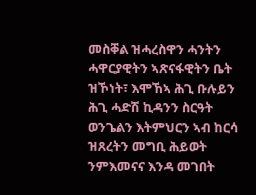መስቐል ዝሓረስዋን ሓንትን ሓዋርያዊትን ኣጽናፋዊትን ቤት ዝኾነት፣ እሞኸኣ ሕጊ ቡሉይን ሕጊ ሓድሽ ኪዳንን ስርዓት ወንጌልን እትምህርን ኣብ ከርሳ ዝጸረትን መግቢ ሕይወት ንምእመናና እንዳ መገበት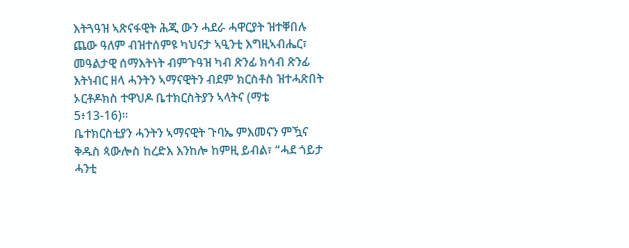እትጓዓዝ ኣጽናፋዊት ሕጂ ውን ሓደራ ሓዋርያት ዝተቐበሉ ጨው ዓለም ብዝተሰምዩ ካህናታ ኣዒንቲ እግዚኣብሔር፣ መዓልታዊ ሰማእትነት ብምጉዓዝ ካብ ጽንፊ ክሳብ ጽንፊ እትነብር ዘላ ሓንትን ኣማናዊትን ብደም ክርስቶስ ዝተሓጽበት ኦርቶዶክስ ተዋህዶ ቤተክርስትያን ኣላትና (ማቴ 5፥13-16)።
ቤተክርስቲያን ሓንትን ኣማናዊት ጉባኤ ምእመናን ምዃና ቅዱስ ጳውሎስ ከረድእ እንከሎ ከምዚ ይብል፣ “ሓደ ጎይታ ሓንቲ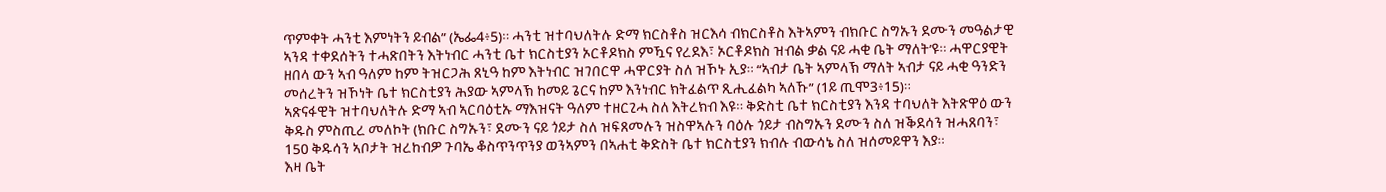ጥምቀት ሓንቲ እምነትን ይብል” (ኤፌ4፥5)። ሓንቲ ዝተባህለትሉ ድማ ክርስቶስ ዝርእሳ ብክርስቶስ እትኣምን ብክቡር ስግኡን ደሙን መዓልታዊ ኣንዳ ተቀደሰትን ተሓጽበትን እትነብር ሓንቲ ቤተ ክርስቲያን ኦርቶዶክስ ምዃና የረደእ፣ ኦርቶዶክስ ዝብል ቃል ናይ ሓቂ ቤት ማለት’ዩ። ሓዋርያዊት ዘበላ ውን ኣብ ዓለም ከም ትዝርጋሕ ጸኒዓ ከም እትነብር ዝገበርዋ ሓዋርያት ስለ ዝኾኑ ኢያ። “ኣብታ ቤት ኣምላኽ ማለት ኣብታ ናይ ሓቂ ዓንድን መሰረትን ዝኾነት ቤተ ክርስቲያን ሕያው ኣምላኽ ከመይ ጌርና ከም እንነብር ክትፈልጥ ጺሒፈልካ ኣለኹ” (1ይ ጢሞ3፥15)።
ኣጽናፋዊት ዝተባህለትሉ ድማ ኣብ ኣርባዕቲኡ ማእዝናት ዓለም ተዘርጊሓ ስለ እትረክብ እዩ። ቅድስቲ ቤተ ክርስቲያን እንዳ ተባህለት እትጽዋዕ ውን ቅዱስ ምስጢረ መለኮት (ክቡር ስግኡን፣ ደሙን ናይ ጎይታ ስለ ዝፍጸመሉን ዝስዋኣሉን ባዕሉ ጎይታ ብስግኡን ደሙን ስለ ዝቕደሳን ዝሓጸባን፣ 150 ቅዱሳን ኣቦታት ዝረከብዎ ጉባኤ ቆስጥንጥንያ ወንኣምን በኣሐቲ ቅድስት ቤተ ክርስቲያን ክብሉ ብውሳኔ ስለ ዝሰመይዋን እያ።
እዛ ቤት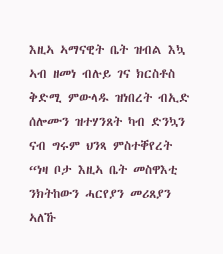እዚኣ ኣማናዊት ቤት ዝብል እኳ ኣብ ዘመነ ብሉይ ገና ክርስቶስ ቅድሚ ምውላዱ ዝነበረት ብኢድ ሰሎሙን ዝተሃንጸት ካብ ድንኳን ናብ ግሩም ህንጻ ምስተቐየረት “ነዛ ቦታ እዚኣ ቤት መስዋእቲ ንክትከውን ሓርየያን መሪጸያን ኣለኹ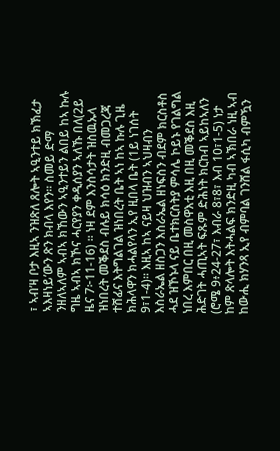፣ ኣብ’ዛ ቦታ እዚኣ ንዝጽለ ጸሎት ኣዒንተይ ክኽፈታ ኣእዛነይ’ውን ጽን ክብላ እየን። ስመይ ድማ ንዘለኣለም ኣብኣ ክኸውን ኣዒንተይን ልበይ ከኣ ኩሉ ግዜ ኣብኣ ክኾና ሓርየያን ቀዲሰያን ኣለኹ በለ(2ይ ዜና 7፦11-16) ። ነዛ ደም እንስሳታት ዝስዉኡላ ዝነበረት መቕደስ ብሉይ ክሳዕ ክንድዚ ብመጋረጃ ተሸፊና እትግልገል ዝነበረት ቤት ኣነ ከኣ ኩሉ ጊዜ ክሕላዋን ክሓልየላን ኢየ ዚበላ ቤት (1ይ ነገሰት 9፣1-4)። እዚኣ ከኣ ናይዛ ህዝብን ኣህዛብን እስራኤል ዘስጋን እስራኤል ዘነፍስን ብደም ክርስቶስ ሓደ ዝኾኑላ ናይ ቤተክርስትያ ምሳሌ ኮይኑ የገልግል ነበረ እምበር በዚ መስዋእቲ እዚ በዚ መቕደስ እዚ ሕድገት ሓጢኣት ፍጹም ድሕነት ክርከብ ኣይከኣለን (ሮሜ 9፥24-27፣ እብራ 8፣8፣ እብ 10፣1-5) ነታ ከም ጽላሎት እትሓልፍ ክንድዚ ካብ ኣኽበራ ነዚ ኣብ ከውሒ ክሃንጻ ኢየ ብምባል ገንሸል ፋሲካ ብምዃን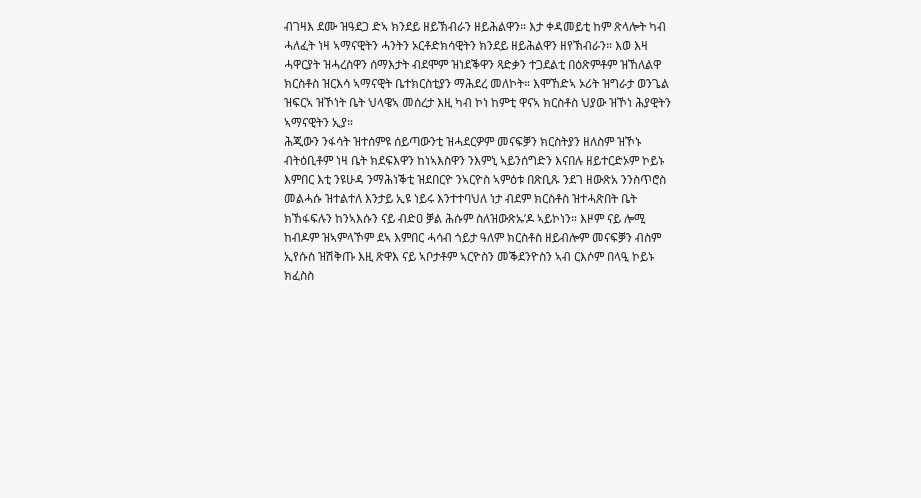ብገዛእ ደሙ ዝዓደጋ ድኣ ክንደይ ዘይኽብራን ዘይሕልዋን። እታ ቀዳመይቲ ከም ጽላሎት ካብ ሓለፈት ነዛ ኣማናዊትን ሓንትን ኦርቶድክሳዊትን ክንደይ ዘይሕልዋን ዘየኽብራን። እወ እዛ ሓዋርያት ዝሓረስዋን ሰማእታት ብደሞም ዝነደቕዋን ጻድቃን ተጋደልቲ በዕጽምቶም ዝኸለልዋ ክርስቶስ ዝርእሳ ኣማናዊት ቤተክርስቲያን ማሕደረ መለኮት። እሞኸድኣ ኦሪት ዝግራታ ወንጌል ዝፍርኣ ዝኾነት ቤት ህላዌኣ መሰረታ እዚ ካብ ኮነ ከምቲ ዋናኣ ክርስቶስ ህያው ዝኾነ ሕያዊትን ኣማናዊትን ኢያ።
ሕጂውን ንፋሳት ዝተሰምዩ ሰይጣውንቲ ዝሓደርዎም መናፍቓን ክርስትያን ዘለስም ዝኾኑ ብትዕቢቶም ነዛ ቤት ክደፍእዋን ከነኣእስዋን ንእምኒ ኣይንሰግድን እናበሉ ዘይተርድኦም ኮይኑ እምበር እቲ ንዩሁዳ ንማሕነቕቲ ዝደበርዮ ንኣርዮስ ኣምዕቱ በጽቢጹ ንደገ ዘውጽአ ንንስጥሮስ መልሓሱ ዝተልተለ እንታይ ኢዩ ነይሩ እንተተባህለ ነታ ብደም ክርስቶስ ዝተሓጽበት ቤት ክኸፋፍሉን ከንኣእሱን ናይ ብድዐ ቓል ሕሱም ስለዝውጽኡ’ዶ ኣይኮነን። እዞም ናይ ሎሚ ከብዶም ዝኣምላኾም ደኣ እምበር ሓሳብ ጎይታ ዓለም ክርስቶስ ዘይብሎም መናፍቓን ብስም ኢየሱስ ዝሽቅጡ እዚ ጽዋእ ናይ ኣቦታቶም ኣርዮስን መቕደንዮስን ኣብ ርእሶም በላዒ ኮይኑ ክፈስስ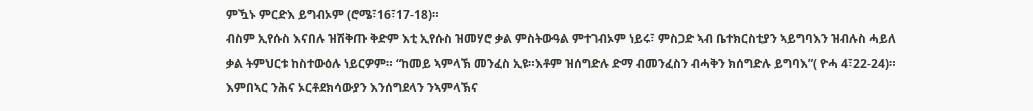ምዃኑ ምርድእ ይግብኦም (ሮሜ፣16፣17-18)።
ብስም ኢየሱስ እናበሉ ዝሽቅጡ ቅድም እቲ ኢየሱስ ዝመሃሮ ቃል ምስትውዓል ምተገብኦም ነይሩ፣ ምስጋድ ኣብ ቤተክርስቲያን ኣይግባእን ዝብሉስ ሓይለ ቃል ትምህርቱ ከስተውዕሉ ነይርዎም። “ከመይ ኣምላኽ መንፈስ ኢዩ።እቶም ዝሰግድሉ ድማ ብመንፈስን ብሓቅን ክሰግድሉ ይግባእ”( ዮሓ 4፣22-24)። እምበኣር ንሕና ኦርቶደክሳውያን እንሰግደላን ንኣምላኽና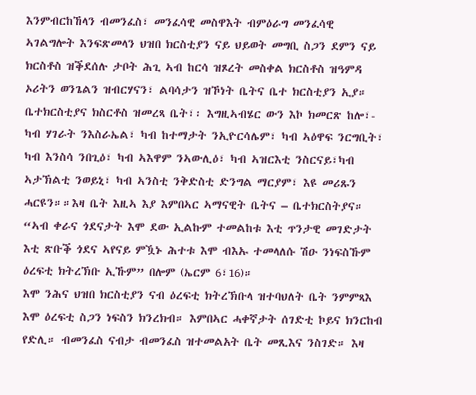እንምብርከኸላን ብመንፈስ፣ መንፈሳዊ መስዋእት ብምዕራግ መንፈሳዊ ኣገልግሎት እንፍጽመላን ህዝበ ክርስቲያን ናይ ህይወት መግቢ ስጋን ደምን ናይ ክርስቶስ ዝቕደሰሉ ታቦት ሕጊ ኣብ ከርሳ ዝጾረት መስቀል ክርስቶስ ዝዓምዳ ኦሪትን ወንጌልን ዝብርሃናን፣ ልባሳታን ዝኾነት ቤትና ቤተ ክርስቲያን ኢያ።
ቤተክርስቲያና ክስርቶስ ዝመረጻ ቤት፣፡ እግዚኣብሄር ውን እኮ ክመርጽ ከሎ፣- ካብ ሃገራት ንእስራኤል፣ ካብ ከተማታት ንኢዮርሳሌም፣ ካብ ኣዕዋፍ ንርግቢት፣ ካብ እንስሳ ንበጊዕ፣ ካብ ኣእዋም ንኣውሊዕ፣ ካብ ኣዝርእቲ ንስርናይ፣ካብ ኣታኽልቲ ንወይኒ፣ ካብ ኣንስቲ ንቅድስቲ ድንግል ማርያም፣ እዩ መሪጹን ሓርዩን።።እዛ ቤት እዚኣ እያ እምበኣር ኣማናዊት ቤትና – ቤተክርስትያና።
“ኣብ ቀራና ጎደናታት እሞ ደው ኢልኩም ተመልከቱ እቲ ጥንታዊ መገድታት እቲ ጽቡቕ ጎደና ኣየናይ ምዃኑ ሕተቱ እሞ ብእኡ ተመላለሱ ሽዑ ንነፍስኹም ዕረፍቲ ክትረኽቡ ኢኹም” በሎም (ኤርም 6፣16)።
እሞ ንሕና ህዝበ ክርስቲያን ናብ ዕረፍቲ ክትረኽቡላ ዝተባህለት ቤት ንምምጻእ እሞ ዕረፍቲ ስጋን ነፍስን ክንረክብ። እምበኣር ሓቀኛታት ሰገድቲ ኮይና ክንርከብ የድሊ። ብመንፈስ ናብታ ብመንፈስ ዝተመልአት ቤት መጺእና ንስገድ። እዛ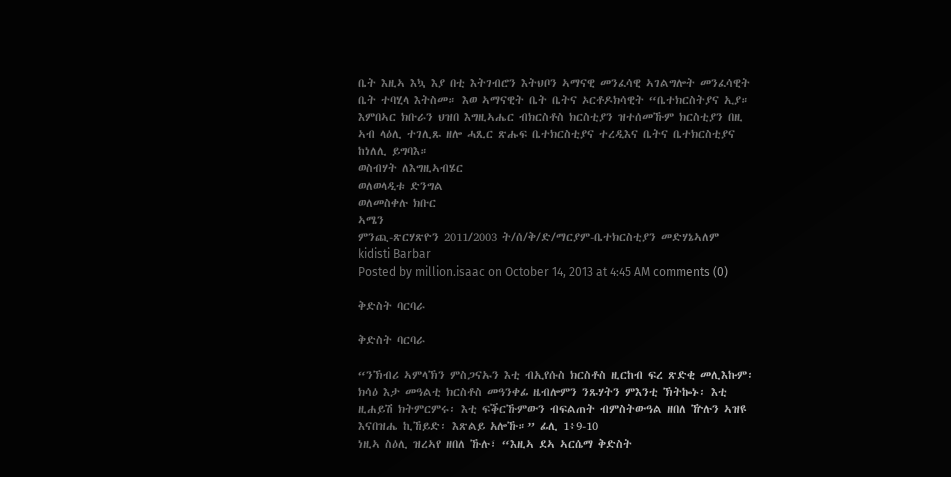ቤት እዚኣ እኳ እያ በቲ እትገብሮን እትህቦን ኣማናዊ መንፈሳዊ ኣገልግሎት መንፈሳዊት ቤት ተባሂላ እትስመ። እወ ኣማናዊት ቤት ቤትና ኦርቶዶክሳዊት “ቤተክርስትያና ኢያ።
እምበኣር ክቡራን ህዝበ እግዚኣሔር ብክርስቶስ ክርስቲያን ዝተሰመኹም ክርስቲያን በዚ ኣብ ላዕሊ ተገሊጹ ዘሎ ሓጺር ጽሑፍ ቤተክርስቲያና ተረዲእና ቤትና ቤተክርስቲያና ከነለሊ ይግባእ።
ወስብሃት ለእግዚኣብሄር
ወለወላዲቱ ድንግል
ወለመስቀሉ ክቡር
ኣሜን
ምንጪ-ጽርሃጽዮን 2011/2003 ት/ሰ/ቅ/ድ/ማርያም-ቤተክርስቲያን መድሃኔኣለም
kidisti Barbar
Posted by million.isaac on October 14, 2013 at 4:45 AM comments (0)

ቅድስት ባርባራ

ቅድስት ባርባራ

“ንኽብሪ ኣምላኽን ምስጋናኡን እቲ ብኢየሱስ ክርስቶስ ዚርከብ ፍረ ጽድቂ መሊእኩም፡ ክሳዕ እታ መዓልቲ ክርስቶስ መዓንቀፊ ዜብሎምን ንጹሃትን ምእንቲ ኽትኰኑ፡ እቲ ዚሐይሽ ክትምርምሩ፡ እቲ ፍቕርኹምውን ብፍልጠት ብምስትውዓል ዘበለ ዅሉን ኣዝዩ እናበዝሔ ኪኸይድ፡ እጽልይ አሎኹ።” ፊሊ 1፥9-10
ነዚኣ ስዕሊ ዝረኣየ ዘበለ ኹሉ፣ “እዚኣ ደኣ ኣርሴማ ቅድስት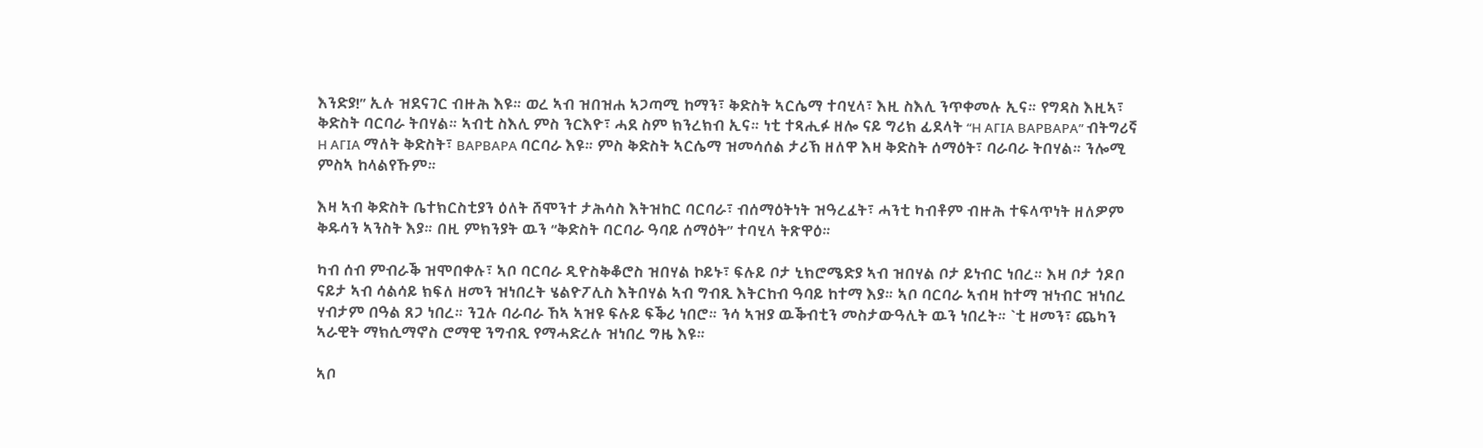እንድያ!” ኢሉ ዝደናገር ብዙሕ እዩ። ወረ ኣብ ዝበዝሐ ኣጋጣሚ ከማን፣ ቅድስት ኣርሴማ ተባሂላ፣ እዚ ስእሊ ንጥቀመሉ ኢና። የግዳስ እዚኣ፣ ቅድስት ባርባራ ትበሃል። ኣብቲ ስእሊ ምስ ንርእዮ፣ ሓደ ስም ክንረክብ ኢና። ነቲ ተጻሒፉ ዘሎ ናይ ግሪክ ፊደላት “Η ΑΓΙΑ ΒΑΡΒΑΡΑ” ብትግሪኛ Η ΑΓΙΑ ማለት ቅድስት፣ ΒΑΡΒΑΡΑ ባርባራ እዩ። ምስ ቅድስት ኣርሴማ ዝመሳሰል ታሪኽ ዘለዋ እዛ ቅድስት ሰማዕት፣ ባራባራ ትበሃል። ንሎሚ ምስኣ ከላልየኹም።

እዛ ኣብ ቅድስት ቤተክርስቲያን ዕለት ሸሞንተ ታሕሳስ እትዝከር ባርባራ፣ ብሰማዕትነት ዝዓረፈት፣ ሓንቲ ካብቶም ብዙሕ ተፍላጥነት ዘለዎም ቅዱሳን ኣንስት እያ። በዚ ምክንያት ዉን “ቅድስት ባርባራ ዓባይ ሰማዕት” ተባሂላ ትጽዋዕ።

ካብ ሰብ ምብራቕ ዝሞበቀሉ፣ ኣቦ ባርባራ ዲዮስቅቆሮስ ዝበሃል ኮይኑ፣ ፍሉይ ቦታ ኒክሮሜድያ ኣብ ዝበሃል ቦታ ይነብር ነበረ። እዛ ቦታ ጎዶቦ ናይታ ኣብ ሳልሳይ ክፍለ ዘመን ዝነበረት ሄልዮፖሊስ እትበሃል ኣብ ግብጺ እትርከብ ዓባይ ከተማ እያ። ኣቦ ባርባራ ኣብዛ ከተማ ዝነብር ዝነበረ ሃብታም በዓል ጸጋ ነበረ። ንጓሉ ባራባራ ኸኣ ኣዝዩ ፍሉይ ፍቕሪ ነበሮ። ንሳ ኣዝያ ዉቕብቲን መስታውዓሊት ዉን ነበረት። `ቲ ዘመን፣ ጨካን ኣራዊት ማክሲማኖስ ሮማዊ ንግብጺ የማሓድረሉ ዝነበረ ግዜ እዩ።

ኣቦ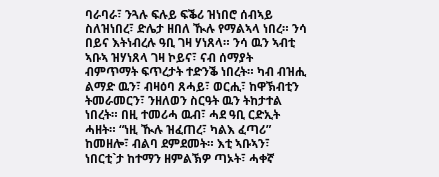ባራባራ፣ ንጓሉ ፍሉይ ፍቕሪ ዝነበሮ ሰብኣይ ስለዝነበረ፣ ድሌታ ዘበለ ዂሉ የማልኣላ ነበረ። ንሳ በይና እትነብረሉ ዓቢ ገዛ ሃነጸላ። ንሳ ዉን ኣብቲ ኣቡኣ ዝሃነጸላ ገዛ ኮይና፣ ናብ ሰማያት ብምጥማት ፍጥረታት ተድንቕ ነበረት። ካብ ብዝሒ ልማድ ዉን፣ ብዛዕባ ጸሓይ፣ ወርሒ፣ ከዋኽብቲን ትመራመርን፣ ንዘለወን ስርዓት ዉን ትከታተል ነበረት። በዚ ተመሪሓ ዉብ፣ ሓደ ዓቢ ርድኢት ሓዘት። “ነዚ ዂሉ ዝፈጠረ፣ ካልእ ፈጣሪ” ከመዘሎ፣ ብልባ ደምደመት። እቲ ኣቡኣን፣ ነበርቲ`ታ ከተማን ዘምልኽዎ ጣኦት፣ ሓቀኛ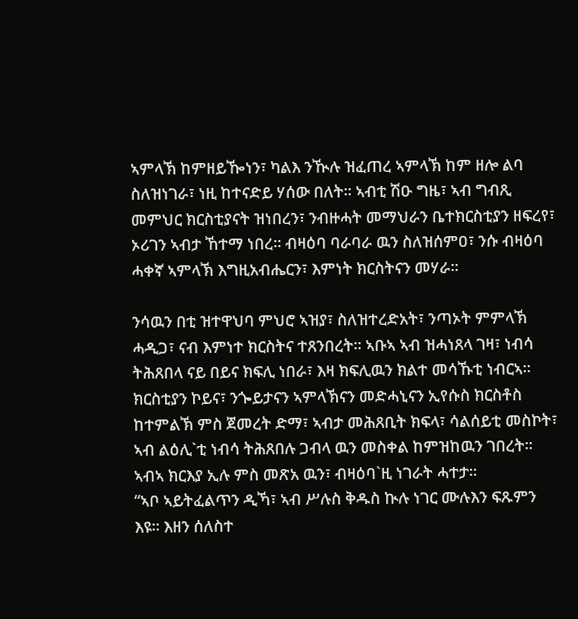ኣምላኽ ከምዘይዀነን፣ ካልእ ንዂሉ ዝፈጠረ ኣምላኽ ከም ዘሎ ልባ ስለዝነገራ፣ ነዚ ከተናድይ ሃሰው በለት። ኣብቲ ሽዑ ግዜ፣ ኣብ ግብጺ መምህር ክርስቲያናት ዝነበረን፣ ንብዙሓት መማህራን ቤተክርስቲያን ዘፍረየ፣ ኦሪገን ኣብታ ኸተማ ነበረ። ብዛዕባ ባራባራ ዉን ስለዝሰምዐ፣ ንሱ ብዛዕባ ሓቀኛ ኣምላኽ እግዚአብሔርን፣ እምነት ክርስትናን መሃራ።

ንሳዉን በቲ ዝተዋህባ ምህሮ ኣዝያ፣ ስለዝተረድአት፣ ንጣኦት ምምላኽ ሓዲጋ፣ ናብ እምነተ ክርስትና ተጸንበረት። ኣቡኣ ኣብ ዝሓነጸላ ገዛ፣ ነብሳ ትሕጸበላ ናይ በይና ክፍሊ ነበራ፣ እዛ ክፍሊዉን ክልተ መሳኹቲ ነብርኣ። ክርስቲያን ኮይና፣ ንጐይታናን ኣምላኽናን መድሓኒናን ኢየሱስ ክርስቶስ ከተምልኽ ምስ ጀመረት ድማ፣ ኣብታ መሕጸቢት ክፍላ፣ ሳልሰይቲ መስኮት፣ ኣብ ልዕሊ`ቲ ነብሳ ትሕጸበሉ ጋብላ ዉን መስቀል ከምዝከዉን ገበረት። ኣብኣ ክርእያ ኢሉ ምስ መጽአ ዉን፣ ብዛዕባ`ዚ ነገራት ሓተታ።
“ኣቦ ኣይትፈልጥን ዲኻ፣ ኣብ ሥሉስ ቅዱስ ኲሉ ነገር ሙሉእን ፍጹምን እዩ። እዘን ሰለስተ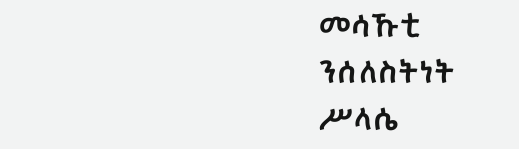መሳኹቲ ንሰለስትነት ሥላሴ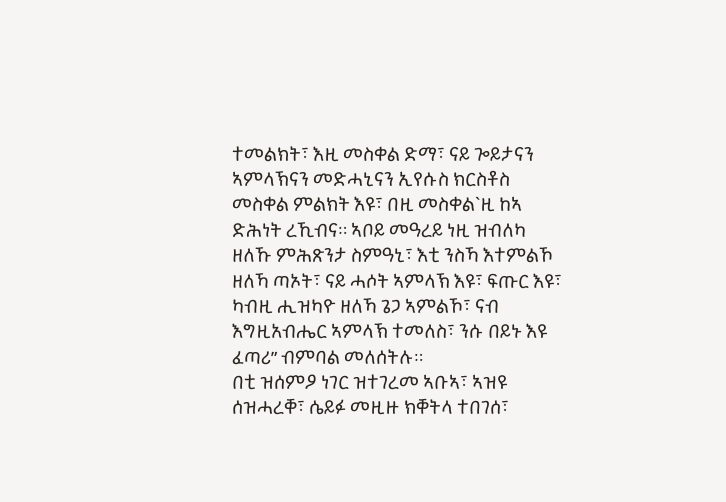ተመልክት፣ እዚ መስቀል ድማ፣ ናይ ጐይታናን ኣምላኽናን መድሓኒናን ኢየሱስ ክርስቶስ መስቀል ምልክት እዩ፣ በዚ መስቀል`ዚ ከኣ ድሕነት ረኺብና። ኣቦይ መዓረይ ነዚ ዝብለካ ዘለኹ ምሕጽንታ ስምዓኒ፣ እቲ ንስኻ እተምልኾ ዘለኻ ጣኦት፣ ናይ ሓሶት ኣምላኽ እዩ፣ ፍጡር እዩ፣ ካብዚ ሒዝካዮ ዘለኻ ጌጋ ኣምልኾ፣ ናብ እግዚአብሔር ኣምላኽ ተመለስ፣ ንሱ በይኑ እዩ ፈጣሪ” ብምባል መለሰትሉ።
በቲ ዝሰምዖ ነገር ዝተገረመ ኣቡኣ፣ ኣዝዩ ሰዝሓረቐ፣ ሴይፉ መዚዙ ክቐትላ ተበገሰ፣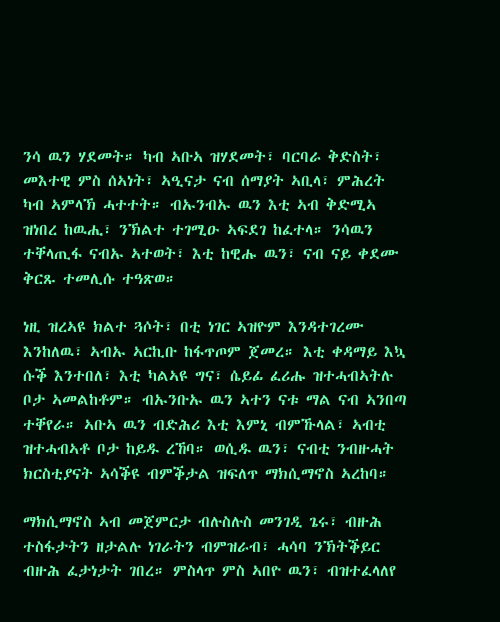ንሳ ዉን ሃደመት። ካብ ኣቡኣ ዝሃደመት፣ ባርባራ ቅድስት፣ መእተዊ ምስ ሰኣነት፣ ኣዒናታ ናብ ሰማያት ኣቢላ፣ ምሕረት ካብ ኣምላኽ ሓተተት። ብኡንብኡ ዉን እቲ ኣብ ቅድሚኣ ዝነበረ ከዉሒ፣ ንኽልተ ተገሚዑ ኣፍደገ ከፈተላ። ንሳዉን ተቐላጢፋ ናብኡ ኣተወት፣ እቲ ከዊሑ ዉን፣ ናብ ናይ ቀደሙ ቅርጹ ተመሊሱ ተዓጽወ።

ነዚ ዝረኣዩ ክልተ ጓሶት፣ በቲ ነገር ኣዝዮም እንዳተገረሙ እንከለዉ፣ ኣብኡ ኣርኪቡ ከፋጥጦም ጀመረ። እቲ ቀዳማይ እኳ ሱቕ እንተበለ፣ እቲ ካልኣዩ ግና፣ ሴይፊ ፈሪሑ ዝተሓብኣትሉ ቦታ ኣመልከቶም። ብኡንቡኡ ዉን ኣተን ናቱ ማል ናብ ኣንበጣ ተቐየራ። ኣቡኣ ዉን ብድሕሪ እቲ እምኒ ብምኹላል፣ ኣብቲ ዝተሓብኣቶ ቦታ ከይዱ ረኸባ። ወሲዱ ዉን፣ ናብቲ ንብዙሓት ክርስቲያናት ኣሳቕዩ ብምቕታል ዝፍለጥ ማክሲማኖስ ኣረከባ።

ማክሲማኖስ ኣብ መጀምርታ ብሉስሉስ መንገዲ ጌሩ፣ ብዙሕ ተስፋታትን ዘታልሉ ነገራትን ብምዝራብ፣ ሓሳባ ንኽትቕይር ብዙሕ ፈታነታት ገበረ። ምስላጥ ምስ ኣበዮ ዉን፣ ብዝተፈላለየ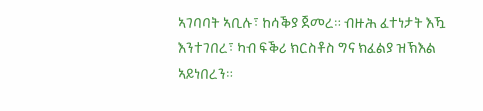ኣገባባት ኣቢሉ፣ ከሳቕያ ጀመረ። ብዙሕ ፈተነታት እዃ እንተገበረ፣ ካብ ፍቕሪ ክርስቶስ ግና ክፈልያ ዝኽእል ኣይነበረን።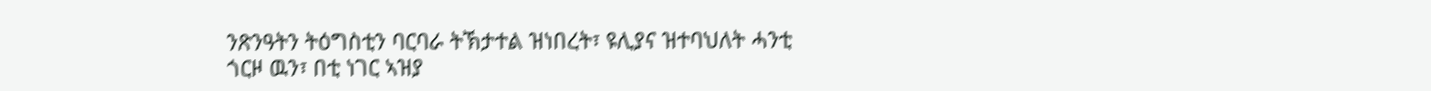ንጽንዓትን ትዕግስቲን ባርባራ ትኽታተል ዝነበረት፣ ዩሊያና ዝተባህለት ሓንቲ ጎርዞ ዉን፣ በቲ ነገር ኣዝያ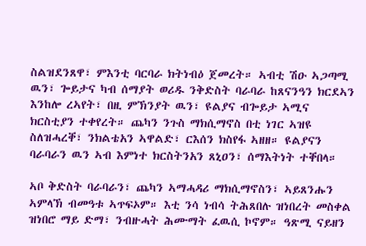ስልዝደንጸዋ፣ ምእንቲ ባርባራ ክትነብዕ ጀመረት። ኣብቲ ሽዑ ኣጋጣሚ ዉን፣ ጐይታና ካብ ሰማያት ወሪዱ ንቅድስት ባራባራ ከጸናንዓን ክርደኣን እንከሎ ረኣየት፣ በዚ ምኽንያት ዉን፣ ዩልያና ብጐይታ ኣሚና ክርስቲያን ተቀየረት። ጨካን ንጉስ ማክሲማኖስ በቲ ነገር ኣዝዩ ስለዝሓረቐ፣ ንክልቴአን ኣዋልድ፣ ርእሰን ክስየፋ ኣዘዘ። ዩልያናን ባራባራን ዉን ኣብ እምነተ ክርስትንአን ጸኒዐን፣ ሰማእትነት ተቐበላ።

ኣቦ ቅድስት ባራባራን፣ ጨካን ኣማሓዳሪ ማክሲማኖስን፣ ኣይጸንሑን ኣምላኽ ብመዓቱ ኣጥፍኦም። እቲ ንሳ ነብሳ ትሕጸበሉ ዝነበረት መስቀል ዝነበሮ ማይ ድማ፣ ንብዙሓት ሕሙማት ፈዉሲ ኮኖም። ዓጽሚ ናይዘን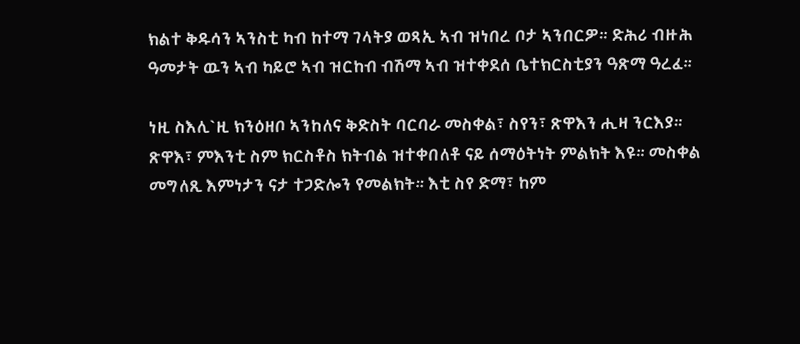ክልተ ቅዱሳን ኣንስቲ ካብ ከተማ ገላትያ ወጻኢ ኣብ ዝነበረ ቦታ ኣንበርዎ። ድሕሪ ብዙሕ ዓመታት ዉን ኣብ ካይሮ ኣብ ዝርከብ ብሽማ ኣብ ዝተቀደሰ ቤተክርስቲያን ዓጽማ ዓረፈ።

ነዚ ስእሊ`ዚ ክንዕዘቦ ኣንከለና ቅድስት ባርባራ መስቀል፣ ስየን፣ ጽዋእን ሒዛ ንርእያ። ጽዋእ፣ ምእንቲ ስም ክርስቶስ ክትብል ዝተቀበለቶ ናይ ሰማዕትነት ምልክት እዩ። መስቀል መግለጺ እምነታን ናታ ተጋድሎን የመልክት። እቲ ስየ ድማ፣ ከም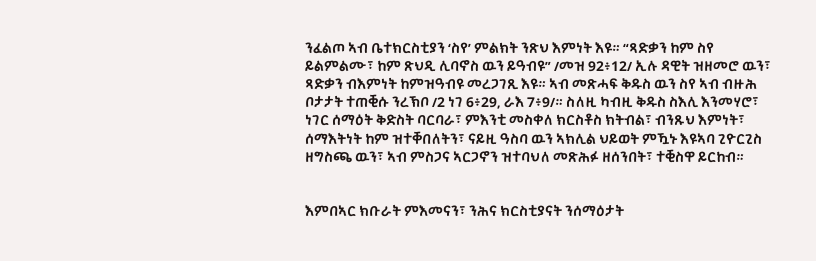ንፈልጦ ኣብ ቤተክርስቲያን ‘ስየ’ ምልክት ንጽህ እምነት እዩ። “ጻድቃን ከም ስየ ይልምልሙ፣ ከም ጽህዲ ሊባኖስ ዉን ይዓብዩ” /መዝ 92፥12/ ኢሉ ዳዊት ዝዘመሮ ዉን፣ ጻድቃን ብእምነት ከምዝዓብዩ መረጋገጺ እዩ። ኣብ መጽሓፍ ቅዱስ ዉን ስየ ኣብ ብዙሕ ቦታታት ተጠቒሱ ንረኽቦ /2 ነገ 6፥29, ራእ 7፥9/። ስለዚ ካብዚ ቅዱስ ስእሊ እንመሃሮ፣ ነገር ሰማዕት ቅድስት ባርባራ፣ ምእንቲ መስቀለ ክርስቶስ ክትብል፣ ብንጹህ እምነት፣ ሰማእትነት ከም ዝተቐበለትን፣ ናይዚ ዓስባ ዉን ኣክሊል ህይወት ምዃኑ እዩኣባ ጊዮርጊስ ዘግስጫ ዉን፣ ኣብ ምስጋና ኣርጋኖን ዝተባህለ መጽሕፉ ዘሰንበት፣ ተቒስዋ ይርከብ።


እምበኣር ክቡራት ምእመናን፣ ንሕና ክርስቲያናት ንሰማዕታት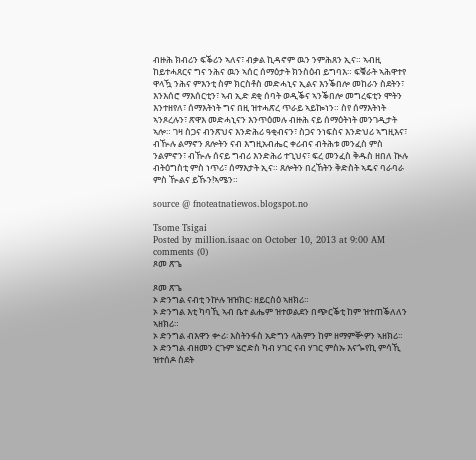ብዙሕ ክብሪን ፍቕሪን ኣለና፣ ብቃል ኪዳኖም ዉን ንምሕጸን ኢና። ኣብዚ ከይተሓጸርና ግና ንሕና ዉን ኣሰር ሰማዕታት ክንስዕብ ይግባእ። ፍቑራት ኣሕዋተየ ዋላዃ ንሕና ምእንቲ ስም ክርስቶስ መድሓኒና ኢልና እንቕበሎ መከራን ስደትን፣ እንእሰሮ ማእሰርቲን፣ ኣብ ኢድ ደቂ ሰባት ወዲቕና ኣንቕበሎ መግረፍቲን ሞትን እንተዘየለ፣ ሰማእትነት ግና በዚ ዝተሓጽረ ጥራይ ኣይኰነን። ስየ ሰማእትነት ኣንጾረሉን፣ ጽዋእ መድሓኒናን እንጥዕመሉ ብዙሕ ናይ ሰማዕትነት መንገዲታት ኣሎ። ገዛ ስጋና ብንጽህና እንድሕሪ ዓቂብናን፣ ስጋና ንነፍስና እንድህሪ ኣግዚእና፣ ብዂሉ ልማኖን ጸሎትን ናብ እግዚአብሔር ቀሪብና ብትሕቱ መንፈስ ምስ ንልምኖን፣ ብዂሉ ሰናይ ግብሪ እንድሕሪ ተጊህና፣ ፍረ መንፈስ ቅዱስ ዘበለ ኲሉ ብትዕግስቲ ምስ ነጥሪ፣ ሰማእታት ኢና። ጸሎትን በረኸትን ቅድስት ኣዴና ባራባራ ምስ ዂልና ይኹን!ኣሜን።

source @ fnoteatnatiewos.blogspot.no

Tsome Tsigai
Posted by million.isaac on October 10, 2013 at 9:00 AM comments (0)
ጾመ ጽጌ

ጾመ ጽጌ
ኦ ድንግል ናብቲ ንኵሉ ዝዝክር፡ ዘይርስዕ ኣዘክሪ።
ኦ ድንግል እቲ ካባኺ ኣብ ቤተ ልሔም ዝተወልደን በጭርቕቲ ከም ዝተጠቕለለን ኣዘክሪ።
ኦ ድንግል ብእዋን ቍሪ፡ እስትንፋስ አድግን ላሕምን ከም ዘማምቝዎን ኣዘክሪ።
ኦ ድንግል ብዘመን ርጉም ሄሮድስ ካብ ሃገር ናብ ሃገር ምስኡ እናጐየኪ ምሳኺ ዝተሰዶ ስደት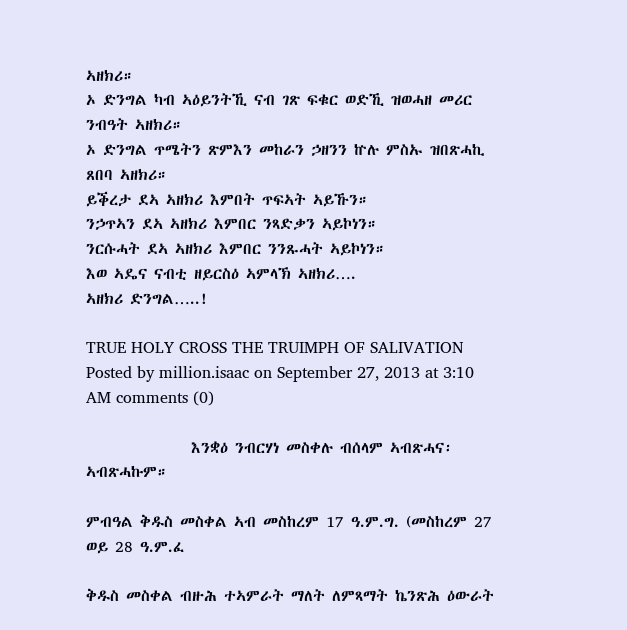ኣዘክሪ።
ኦ ድንግል ካብ ኣዕይንትኺ ናብ ገጽ ፍቁር ወድኺ ዝወሓዘ መሪር ንብዓት ኣዘክሪ።
ኦ ድንግል ጥሜትን ጽምእን መከራን ኃዘንን ኵሉ ምስኡ ዝበጽሓኪ ጸበባ ኣዘክሪ።
ይቕረታ ደኣ ኣዘክሪ እምበት ጥፍኣት ኣይኹን።
ንኃጥኣን ደኣ ኣዘክሪ እምበር ንጻድቃን ኣይኮነን።
ንርሱሓት ደኣ ኣዘክሪ እምበር ንንጹሓት ኣይኮነን።
እወ ኣዴና ናብቲ ዘይርስዕ ኣምላኽ ኣዘክሪ….
ኣዘክሪ ድንግል…..!

TRUE HOLY CROSS THE TRUIMPH OF SALIVATION
Posted by million.isaac on September 27, 2013 at 3:10 AM comments (0)

               እንቋዕ ንብርሃነ መስቀሉ ብሰላም ኣብጽሓና፡ ኣብጽሓኩም።

ምብዓል ቅዱስ መስቀል ኣብ መስከረም 17 ዓ.ም.ግ. (መስከረም 27 ወይ 28 ዓ.ም.ፈ

ቅዱስ መስቀል ብዙሕ ተኣምራት ማለት ለምጻማት ኬንጽሕ ዕውራት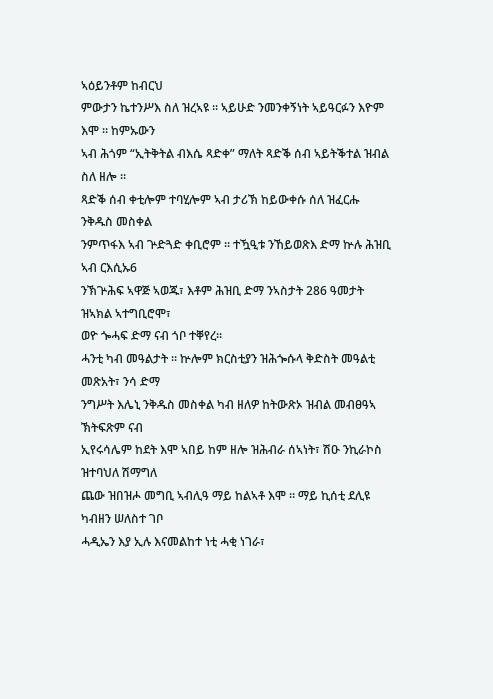ኣዕይንቶም ከብርህ
ምውታን ኬተንሥእ ስለ ዝረኣዩ ። ኣይሁድ ንመንቀኝነት ኣይዓርፉን እዮም እሞ ። ከምኡውን
ኣብ ሕጎም “ኢትቅትል ብእሴ ጻድቀ” ማለት ጻድቕ ሰብ ኣይትቕተል ዝብል ስለ ዘሎ ።
ጻድቕ ሰብ ቀቲሎም ተባሂሎም ኣብ ታሪኽ ከይውቀሱ ሰለ ዝፈርሑ ንቅዱስ መስቀል
ንምጥፋእ ኣብ ጕድጓድ ቀቢሮም ። ተዃዒቱ ንኸይወጽእ ድማ ኵሉ ሕዝቢ ኣብ ርእሲኡ6
ንኽጕሕፍ ኣዋጅ ኣወጁ፣ እቶም ሕዝቢ ድማ ንኣስታት 286 ዓመታት ዝኣክል ኣተግቢሮሞ፣
ወዮ ጐሓፍ ድማ ናብ ጎቦ ተቐየረ።
ሓንቲ ካብ መዓልታት ። ኵሎም ክርስቲያን ዝሕጐሱላ ቅድስት መዓልቲ መጽአት፣ ንሳ ድማ
ንግሥት እሌኒ ንቅዱስ መስቀል ካብ ዘለዎ ከትውጽኦ ዝብል መብፀዓኣ ኽትፍጽም ናብ
ኢየሩሳሌም ከደት እሞ ኣበይ ከም ዘሎ ዝሕብራ ሰኣነት፣ ሽዑ ንኪራኮስ ዝተባህለ ሽማግለ
ጨው ዝበዝሖ መግቢ ኣብሊዓ ማይ ከልኣቶ እሞ ። ማይ ኪሰቲ ደሊዩ ካብዘን ሠለስተ ገቦ
ሓዲኤን እያ ኢሉ እናመልከተ ነቲ ሓቂ ነገራ፣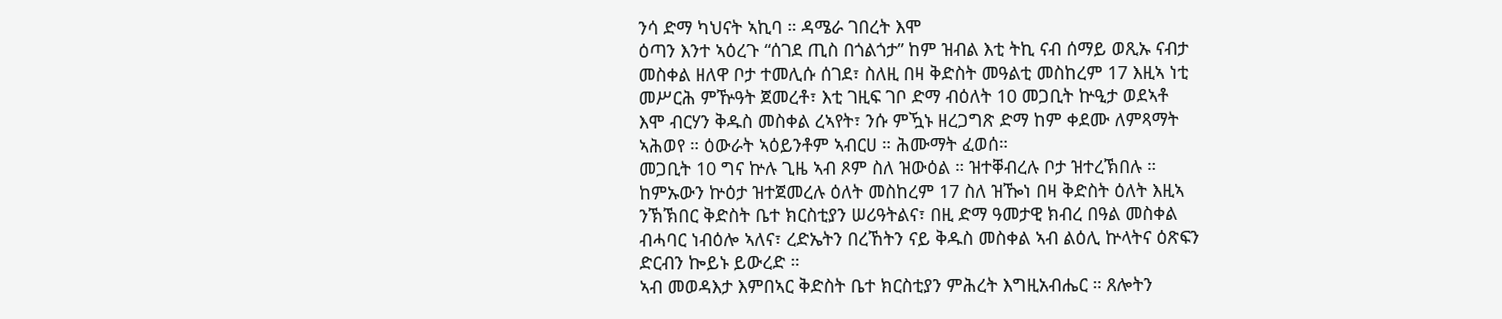ንሳ ድማ ካህናት ኣኪባ ። ዳሜራ ገበረት እሞ
ዕጣን እንተ ኣዕረጉ “ሰገደ ጢስ በጎልጎታ” ከም ዝብል እቲ ትኪ ናብ ሰማይ ወጺኡ ናብታ
መስቀል ዘለዋ ቦታ ተመሊሱ ሰገደ፣ ስለዚ በዛ ቅድስት መዓልቲ መስከረም 17 እዚኣ ነቲ
መሥርሕ ምዅዓት ጀመረቶ፣ እቲ ገዚፍ ገቦ ድማ ብዕለት 10 መጋቢት ኵዒታ ወደኣቶ
እሞ ብርሃን ቅዱስ መስቀል ረኣየት፣ ንሱ ምዃኑ ዘረጋግጽ ድማ ከም ቀደሙ ለምጻማት
ኣሕወየ ። ዕውራት ኣዕይንቶም ኣብርሀ ። ሕሙማት ፈወሰ።
መጋቢት 10 ግና ኵሉ ጊዜ ኣብ ጾም ስለ ዝውዕል ። ዝተቐብረሉ ቦታ ዝተረኽበሉ ።
ከምኡውን ኵዕታ ዝተጀመረሉ ዕለት መስከረም 17 ስለ ዝዀነ በዛ ቅድስት ዕለት እዚኣ
ንኽኽበር ቅድስት ቤተ ክርስቲያን ሠሪዓትልና፣ በዚ ድማ ዓመታዊ ክብረ በዓል መስቀል
ብሓባር ነብዕሎ ኣለና፣ ረድኤትን በረኸትን ናይ ቅዱስ መስቀል ኣብ ልዕሊ ኵላትና ዕጽፍን
ድርብን ኰይኑ ይውረድ ።
ኣብ መወዳእታ እምበኣር ቅድስት ቤተ ክርስቲያን ምሕረት እግዚአብሔር ። ጸሎትን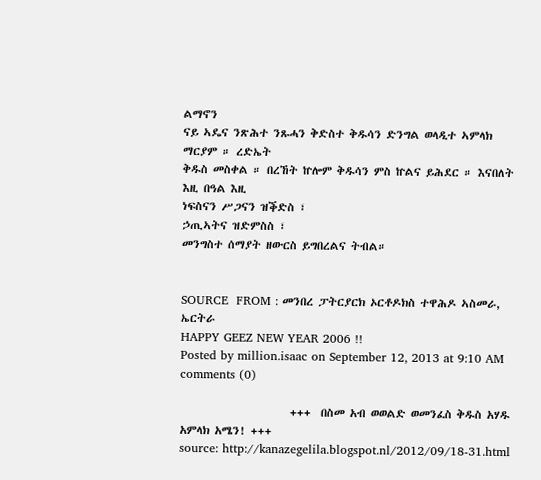ልማኖን
ናይ ኣዴና ንጽሕተ ንጹሓን ቅድስተ ቅዱሳን ድንግል ወላዲተ ኣምላክ ማርያም ። ረድኤት
ቅዱስ መስቀል ። በረኸት ኵሎም ቅዱሳን ምስ ኵልና ይሕደር ። እናበለት እዚ በዓል እዚ
ነፍስናን ሥጋናን ዝቕድስ ፣
ኃጢኣትና ዝድምስስ ፣
መንግስተ ሰማያት ዘውርስ ይግበረልና ትብል።


SOURCE  FROM : መንበረ ፓትርያርክ ኦርቶዶክስ ተዋሕዶ ኣስመራ, ኤርትራ
HAPPY GEEZ NEW YEAR 2006 !!
Posted by million.isaac on September 12, 2013 at 9:10 AM comments (0)

                      +++  በስመ አብ ወወልድ ወመንፈስ ቅዱስ አሃዱ አምላክ አሜን! +++
source: http://kanazegelila.blogspot.nl/2012/09/18-31.html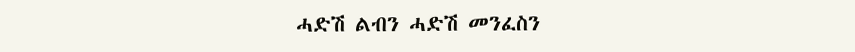ሓድሽ ልብን ሓድሽ መንፈስን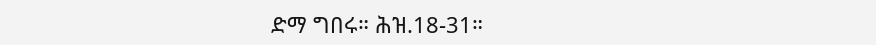ድማ ግበሩ። ሕዝ.18-31።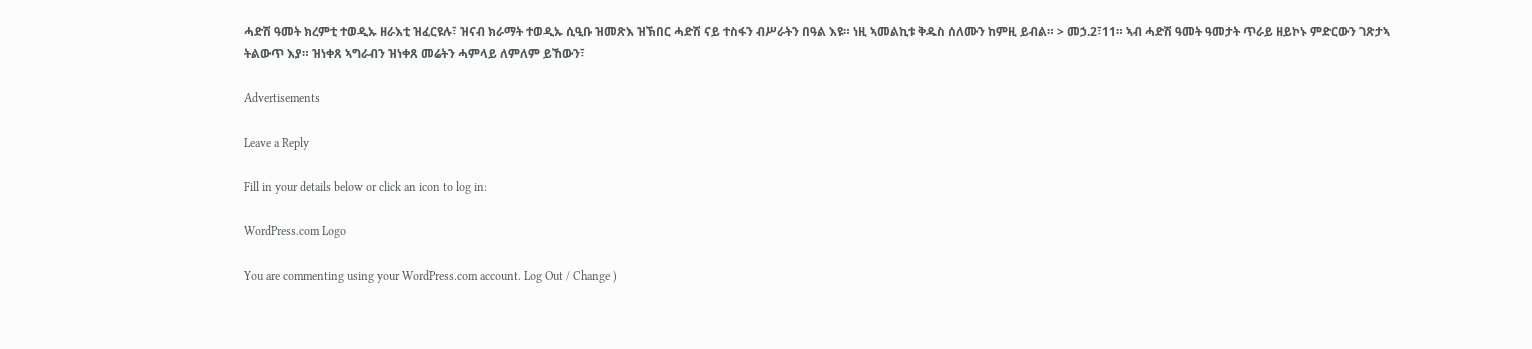ሓድሽ ዓመት ክረምቲ ተወዲኡ ዘራእቲ ዝፈርዩሉ፣ ዝናብ ክራማት ተወዲኡ ሲዒቡ ዝመጽእ ዝኽበር ሓድሽ ናይ ተስፋን ብሥራትን በዓል እዩ። ነዚ ኣመልኪቱ ቅዱስ ሰለሙን ከምዚ ይብል። > መኃ.2፣11። ኣብ ሓድሽ ዓመት ዓመታት ጥራይ ዘይኮኑ ምድርውን ገጽታኣ ትልውጥ እያ። ዝነቀጸ ኣግራብን ዝነቀጸ መሬትን ሓምላይ ለምለም ይኸውን፣

Advertisements

Leave a Reply

Fill in your details below or click an icon to log in:

WordPress.com Logo

You are commenting using your WordPress.com account. Log Out / Change )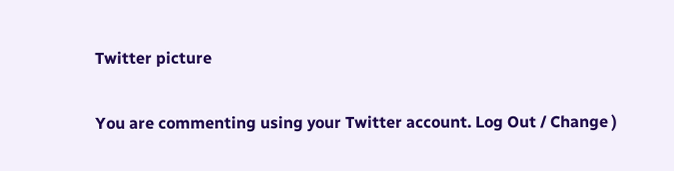Twitter picture

You are commenting using your Twitter account. Log Out / Change )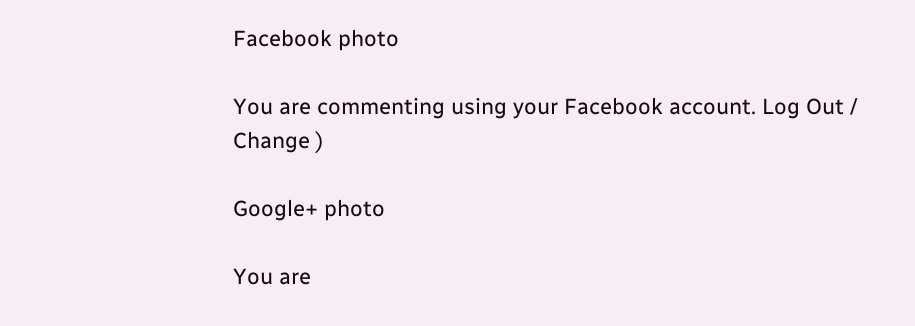Facebook photo

You are commenting using your Facebook account. Log Out / Change )

Google+ photo

You are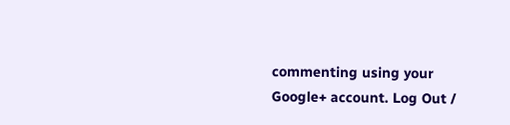commenting using your Google+ account. Log Out /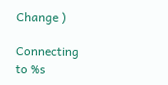Change )

Connecting to %s